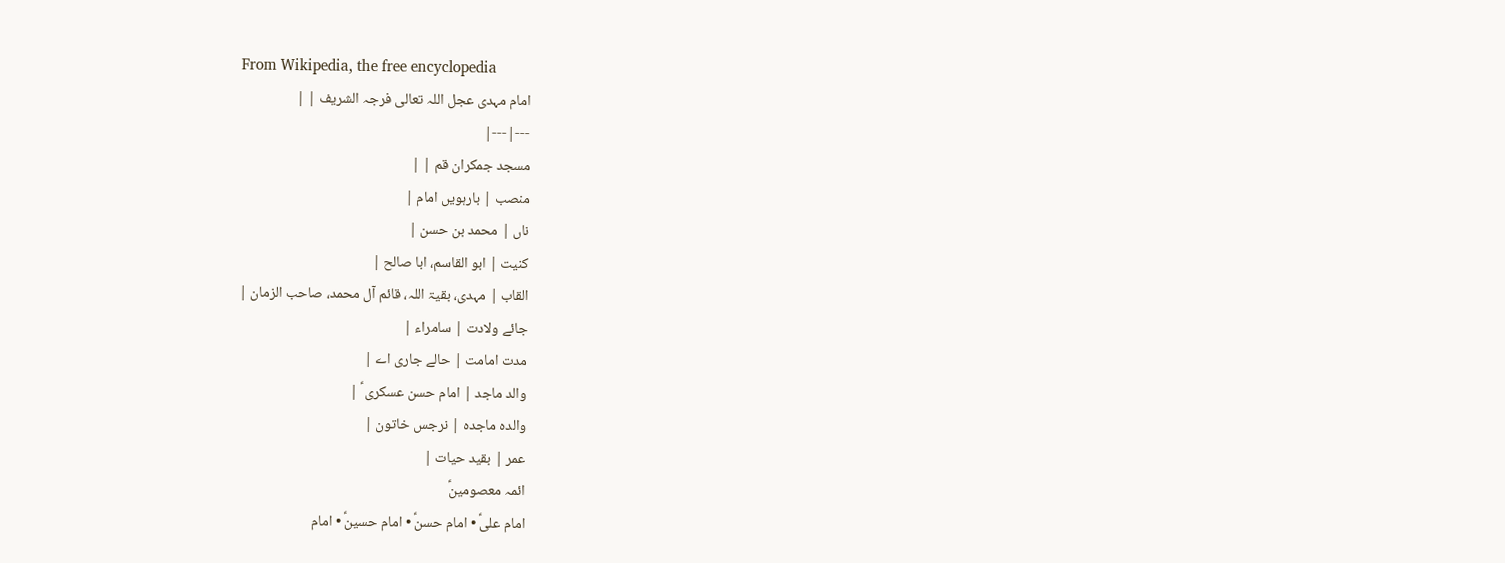From Wikipedia, the free encyclopedia
امام مہدی عجل اللہ تعالی فرجہ الشریف | |
---|---|
مسجد جمکران قم | |
منصب | بارہويں امام |
ناں | محمد بن حسن |
کنیت | ابو القاسم، ابا صالح |
القاب | مہدی، بقیۃ اللہ، قائم آل محمد، صاحب الزمان |
جائے ولادت | سامراء |
مدت امامت | حالے جاری اے |
والد ماجد | امام حسن عسکری ؑ |
والدہ ماجدہ | نرجس خاتون |
عمر | بقید حیات |
ائمہ معصومینؑ
امام علیؑ • امام حسنؑ • امام حسینؑ • امام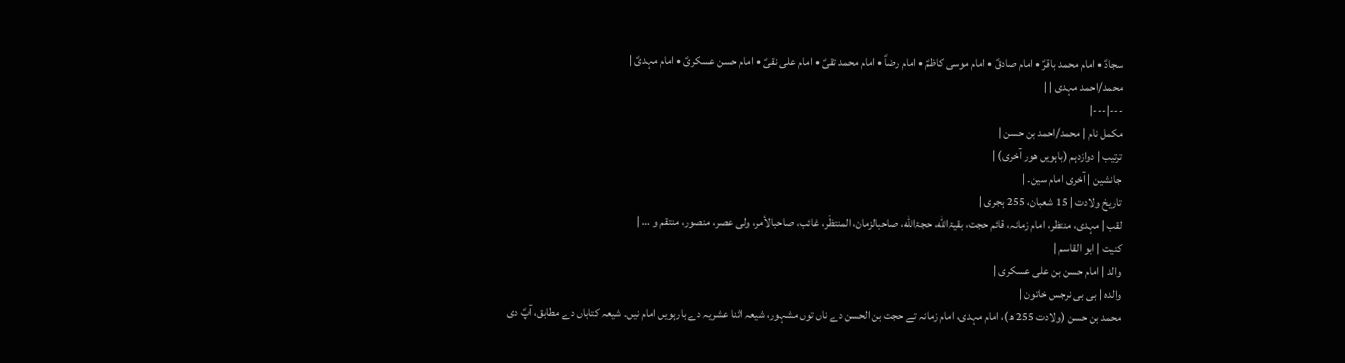سجادؑ • امام محمد باقرؑ • امام صادقؑ • امام موسی کاظمؑ • امام رضاؑ • امام محمد تقیؑ • امام علی نقیؑ • امام حسن عسکریؑ • امام مہدیؑ |
محمد/احمد مہدی | |
---|---|
مکمل نام | محمد/احمد بن حسن |
ترتیب | دوازدہم (باہویں ھور آخری) |
جانشین | آخری امام سین۔ |
تاریخ ولادت | 15 شعبان، 255 ہجری |
لقب | مہدی، منتظر، امام زمانہ، قائم حجت، بقیۃالله، حجۃالله، صاحبالزمان، المنتظَر، غائب، صاحبالأمر، ولی عصر، منصور، منتقم و … |
کنیت | ابو القاسم |
والد | امام حسن بن علی عسکری |
والدہ | بی بی نرجس خاتون |
محمد بن حسن (ولادت 255 ھ)، امام مہدی، امام زمانہ تے حجت بن الحسن دے ناں توں مشہور، شیعہ اثنا عشریہ دے بارہويں امام نيں۔ شیعہ کتاباں دے مطابق، آپؑ دی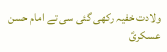ولادت خفیہ رکھی گئی سی تے امام حسن عسکریؑ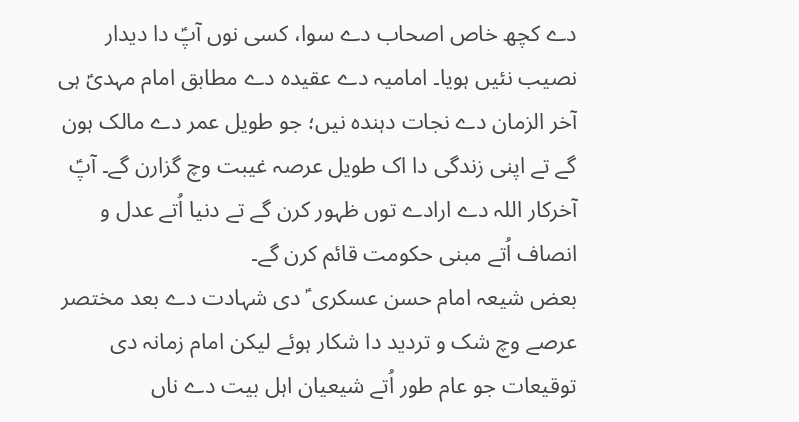دے کچھ خاص اصحاب دے سوا، کسی نوں آپؑ دا دیدار نصیب نئيں ہويا۔ امامیہ دے عقیدہ دے مطابق امام مہدیؑ ہی آخر الزمان دے نجات دہندہ نيں؛ جو طویل عمر دے مالک ہون گے تے اپنی زندگی دا اک طویل عرصہ غیبت وچ گزارن گے۔ آپؑ آخرکار اللہ دے ارادے توں ظہور کرن گے تے دنیا اُتے عدل و انصاف اُتے مبنی حکومت قائم کرن گے۔
بعض شیعہ امام حسن عسکری ؑ دی شہادت دے بعد مختصر عرصے وچ شک و تردید دا شکار ہوئے لیکن امام زمانہ دی توقیعات جو عام طور اُتے شیعیان اہل بیت دے ناں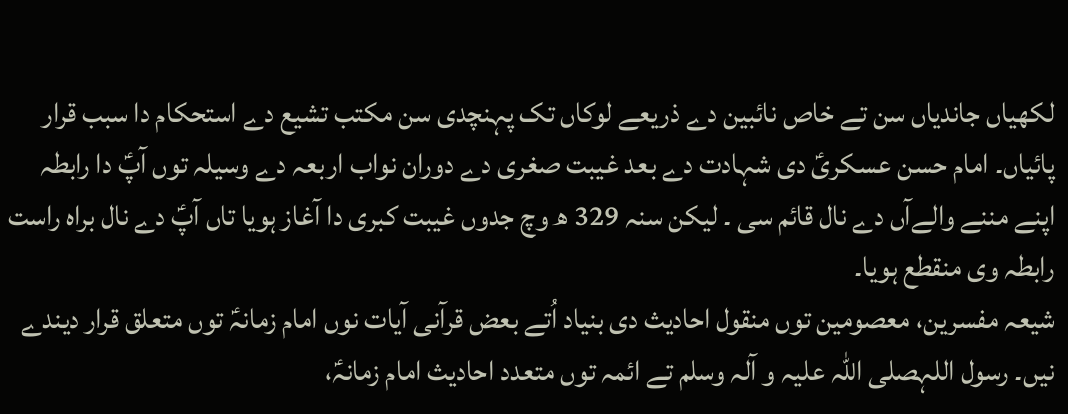لکھیاں جاندیاں سن تے خاص نائبین دے ذریعے لوکاں تک پہنچدی سن مکتب تشیع دے استحکام دا سبب قرار پائیاں۔ امام حسن عسکریؑ دی شہادت دے بعد غیبت صغری دے دوران نواب اربعہ دے وسیلہ توں آپؑ دا رابطہ اپنے مننے والےآں دے نال قائم سی ۔ لیکن سنہ 329 ھ وچ جدوں غیبت کبری دا آغاز ہويا تاں آپؑ دے نال براہ راست رابطہ وی منقطع ہويا۔
شیعہ مفسرین، معصومین توں منقول احادیث دی بنیاد اُتے بعض قرآنی آیات نوں امام زمانہؑ توں متعلق قرار دیندے نيں۔ رسول اللہصلی اللہ علیہ و آلہ وسلم تے ائمہ توں متعدد احادیث امام زمانہؑ،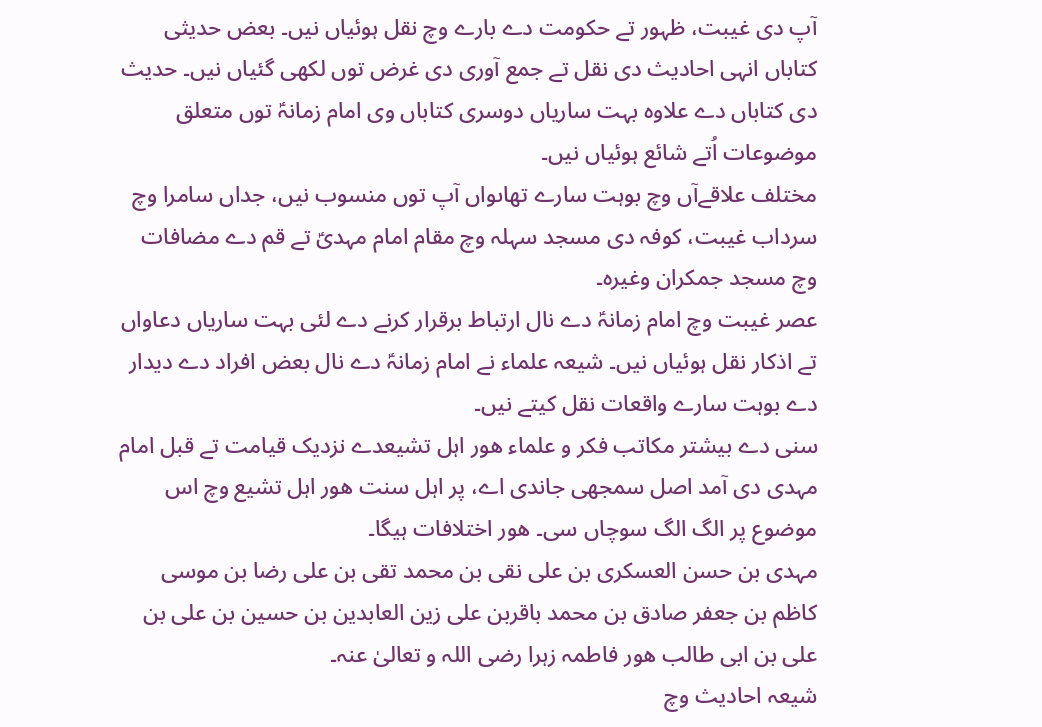آپ دی غیبت، ظہور تے حکومت دے بارے وچ نقل ہوئیاں نيں۔ بعض حدیثی کتاباں انہی احادیث دی نقل تے جمع آوری دی غرض توں لکھی گئیاں نيں۔ حدیث دی کتاباں دے علاوہ بہت ساریاں دوسری کتاباں وی امام زمانہؑ توں متعلق موضوعات اُتے شائع ہوئیاں نيں۔
مختلف علاقےآں وچ بوہت سارے تھاںواں آپ توں منسوب نيں، جداں سامرا وچ سرداب غیبت، کوفہ دی مسجد سہلہ وچ مقام امام مہدیؑ تے قم دے مضافات وچ مسجد جمکران وغیرہ۔
عصر غیبت وچ امام زمانہؑ دے نال ارتباط برقرار کرنے دے لئی بہت ساریاں دعاواں تے اذکار نقل ہوئیاں نيں۔ شیعہ علماء نے امام زمانہؑ دے نال بعض افراد دے دیدار دے بوہت سارے واقعات نقل کيتے نيں۔
سنی دے بیشتر مکاتب فکر و علماء ھور اہل تشیعدے نزدیک قیامت تے قبل امام مہدی دی آمد اصل سمجھی جاندی اے، پر اہل سنت ھور اہل تشیع وچ اس موضوع پر الگ الگ سوچاں سی۔ ھور اختلافات ہیگا۔
مہدی بن حسن العسکری بن علی نقی بن محمد تقی بن علی رضا بن موسی کاظم بن جعفر صادق بن محمد باقربن علی زین العابدین بن حسین بن علی بن علی بن ابی طالب ھور فاطمہ زہرا رضی اللہ و تعالیٰ عنہ۔
شیعہ احادیث وچ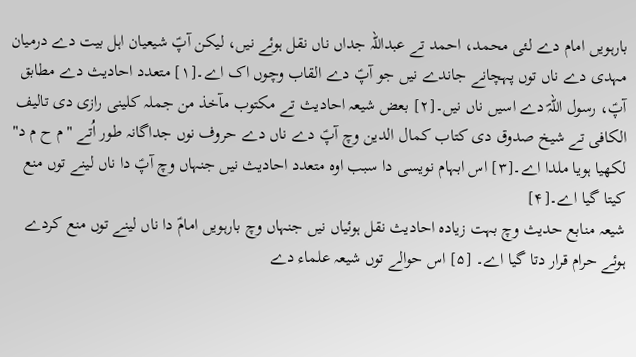بارہويں امام دے لئی محمد، احمد تے عبداللہ جداں ناں نقل ہوئے نيں، لیکن آپؑ شیعیان اہل بیت دے درمیان مہدی دے ناں توں پہچانے جاندے نيں جو آپؑ دے القاب وچوں اک اے۔[۱] متعدد احادیث دے مطابق آپؑ، رسول اللہؐ دے اسيں ناں نيں۔[۲] بعض شیعہ احادیث تے مکتوب مآخذ من جملہ کلینی رازی دی تالیف الکافی تے شیخ صدوق دی کتاب کمال الدین وچ آپؑ دے ناں دے حروف نوں جداگانہ طور اُتے "م ح م د" لکھیا ہويا ملدا اے۔[۳] اس ابہام نویسی دا سبب اوہ متعدد احادیث نيں جنہاں وچ آپؑ دا ناں لینے توں منع کیتا گیا اے۔[۴]
شیعہ منابع حدیث وچ بہت زیادہ احادیث نقل ہوئیاں نيں جنہاں وچ بارہويں امامؑ دا ناں لینے توں منع کردے ہوئے حرام قرار دتا گیا اے۔ [۵] اس حوالے توں شیعہ علماء دے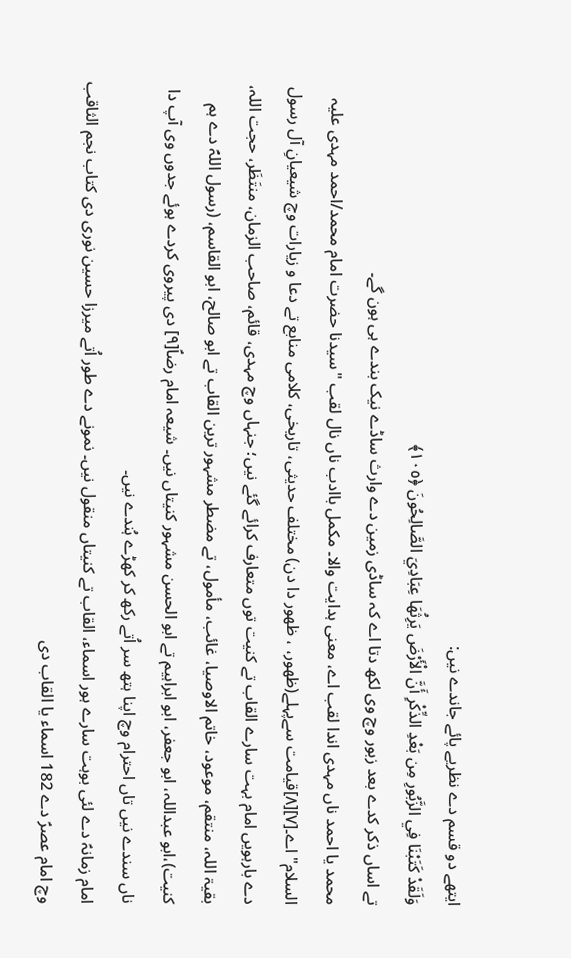ایتھے دو قسم دے نظریے پائے جاندے نيں:
وَلَقَدْ كَتَبْنَا فِي الزَّبُورِ مِن بَعْدِ الذِّكْرِ أَنَّ الْأَرْضَ يَرِثُهَا عِبَادِيَ الصَّالِحُونَ ﴿١٠٥﴾
تے اساں ذکر کدے بعد زبور وچ وی لکھ دتا اے کہ ساڈی زمین دے وارث ساڈے نیک بندے ہی ہون گے۔
محمد یا احمد ناں مہدی اندا لقب اے، معنی ہدایت والا۔ مکمل باادب ناں نال لقب "سیدنا حضرت امام محمد/احمد مہدی علیہ السلام" اے۔[۷][۸]قیامت سےپہلے(ظھور، ، ظھور دا دن) مختلف حدیثی، تاریخی، کلامی منابع تے دعا و زیارات وچ شیعیانِ آل رسول دے بارہويں امام بہت سارے القاب تے کنیت توں متعارف کرائے گئے نيں؛ جنہاں وچ مہدی، قائم، صاحب الزمان، منتَظَر، حجت اللہ، بقیۃ اللہ، منتقم، موعود، خاتم الاوصیا، غائب، مأمول، تے مضطر مشہور ترین القاب تے ابو صالح، ابو القاسم، (رسول اللہؐ دے ہم کنیت)،ابو عبداللہ، ابو جعفر، ابو ابراہیم تے ابو الحسن مشہور کنیتاں نيں۔ شیعہ امام رضاؑ[۹] دی پیروی کردے ہوئے جدوں وی آپ دا ناں سندے نيں تاں احترام وچ اپنا ہتھ سر اُتے رکھ کر کھڑے ہُندے نيں۔
امام زمانہؑ دے لئی بوہت سارے ہور اسماء، القاب تے کنیتاں منقول نيں۔ نمونے دے طور اُتے میرزا حسین نوری دی کتاب نجم الثاقب وچ امام عصرؑ دے 182 اسماء یا القاب دی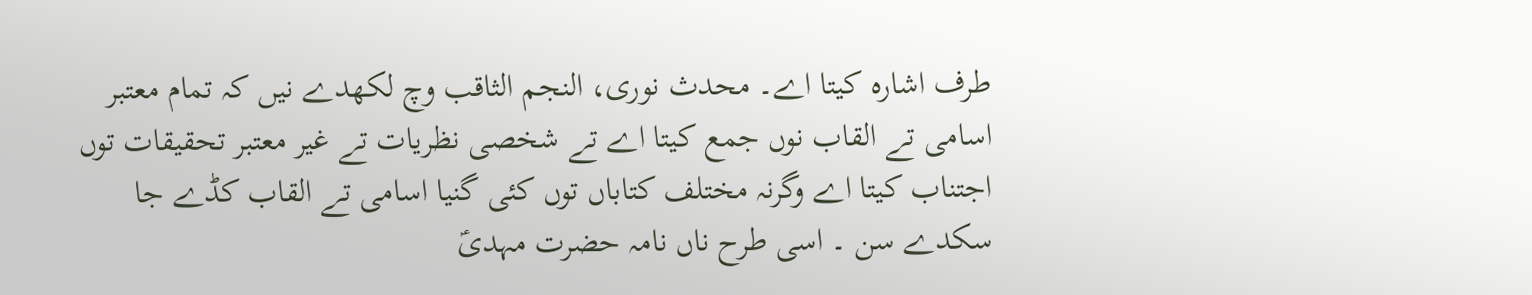طرف اشارہ کیتا اے۔ محدث نوری، النجم الثاقب وچ لکھدے نيں کہ تمام معتبر اسامی تے القاب نوں جمع کیتا اے تے شخصی نظریات تے غیر معتبر تحقیقات توں اجتناب کیتا اے وگرنہ مختلف کتاباں توں کئی گنیا اسامی تے القاب کڈے جا سکدے سن ۔ اسی طرح ناں نامہ حضرت مہدیؑ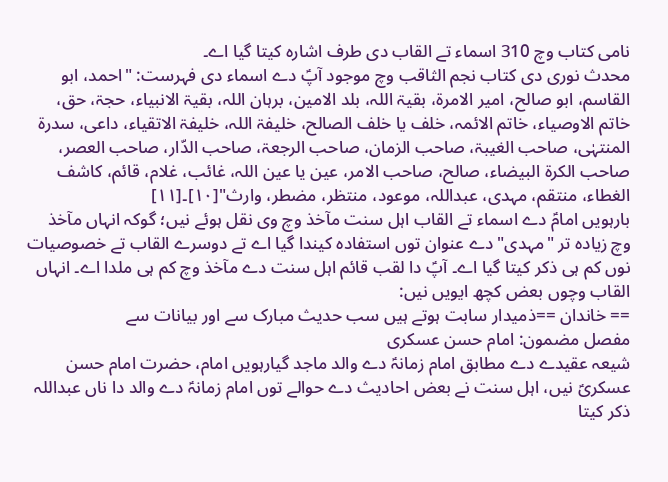نامی کتاب وچ 310 اسماء تے القاب دی طرف اشارہ کیتا گیا اے۔
محدث نوری دی کتاب نجم الثاقب وچ موجود آپؑ دے اسماء دی فہرست: "احمد، ابو القاسم، ابو صالح، امیر الامرۃ، بقیۃ اللہ، بلد الامین، برہان اللہ، بقیۃ الانبیاء، حجۃ، حق، خاتم الاوصیاء، خاتم الائمہ، خلف یا خلف الصالح، خلیفۃ اللہ، خلیفۃ الاتقیاء، داعی، سدرۃ المنتہٰی، صاحب الغیبۃ، صاحب الزمان، صاحب الرجعۃ، صاحب الدّار، صاحب العصر، صاحب الکرۃ البیضاء، صالح، صاحب الامر، عین یا عین اللہ، غائب، غلام، قائم، کاشف الغطاء، منتقم، مہدی، عبداللہ، موعود، منتظر، مضطر، وارث"[۱۰]۔[۱۱]
بارہويں امامؑ دے اسماء تے القاب اہل سنت مآخذ وچ وی نقل ہوئے نيں؛ گوکہ انہاں مآخذ وچ زیادہ تر "مہدی" دے عنوان توں استفادہ کیندا گیا اے تے دوسرے القاب تے خصوصیات نوں کم ہی ذکر کیتا گیا اے۔ آپؑ دا لقب قائم اہل سنت دے مآخذ وچ کم ہی ملدا اے۔ انہاں القاب وچوں بعض کچھ ایويں نيں:
== خاندان ==ذمیدار سابت ہوتے ہیں سب حدیث مبارک سے اور بیانات سے
مفصل مضمون: امام حسن عسکری
شیعہ عقیدے دے مطابق امام زمانہؑ دے والد ماجد گیارہویں امام، حضرت امام حسن عسکریؑ نيں، اہل سنت نے بعض احادیث دے حوالے توں امام زمانہؑ دے والد دا ناں عبداللہ ذکر کیتا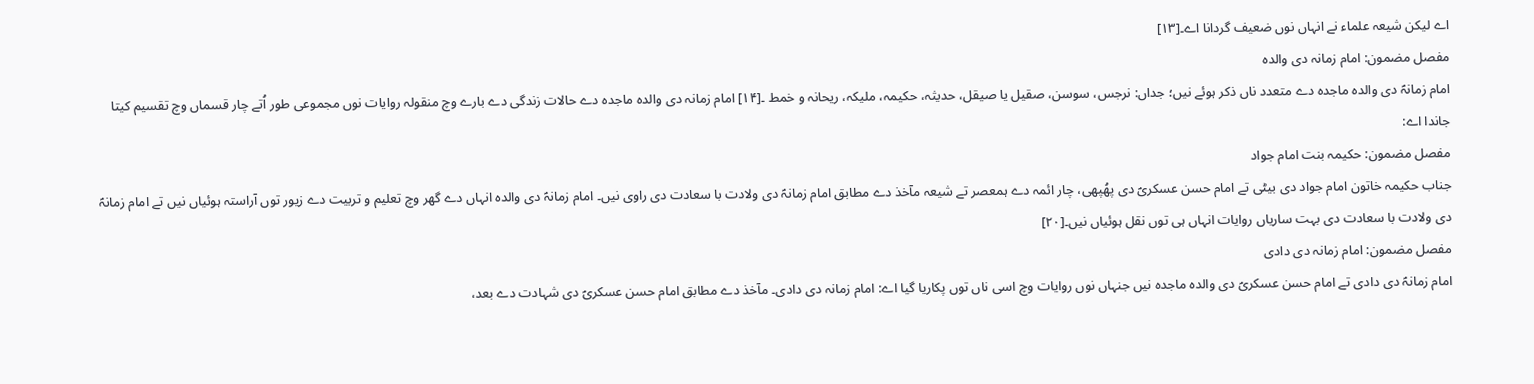اے لیکن شیعہ علماء نے انہاں نوں ضعیف گردانا اے۔[۱۳]
مفصل مضمون: امام زمانہ دی والدہ
امام زمانہؑ دی والدہ ماجدہ دے متعدد ناں ذکر ہوئے نيں؛ جداں: نرجس، سوسن، صقیل یا صیقل، حدیثہ، حکیمہ، ملیکہ، ریحانہ و خمط ۔[۱۴] امام زمانہ دی والدہ ماجدہ دے حالات زندگی دے بارے وچ منقولہ روایات نوں مجموعی طور اُتے چار قسماں وچ تقسیم کیتا جاندا اے:
مفصل مضمون: حکیمہ بنت امام جواد
جناب حکیمہ خاتون امام جواد دی بیٹی تے امام حسن عسکریؑ دی پھُپھی، چار ائمہ دے ہمعصر تے شیعہ مآخذ دے مطابق امام زمانہؑ دی ولادت با سعادت دی راوی نيں۔ امام زمانہؑ دی والدہ انہاں دے گھر وچ تعلیم و تربیت دے زیور توں آراستہ ہوئیاں نيں تے امام زمانہؑ دی ولادت با سعادت دی بہت ساریاں روایات انہاں ہی توں نقل ہوئیاں نيں۔[۲۰]
مفصل مضمون: امام زمانہ دی دادی
امام زمانہؑ دی دادی تے امام حسن عسکریؑ دی والدہ ماجدہ نيں جنہاں نوں روایات وچ اسی ناں توں پکاریا گیا اے: امام زمانہ دی دادی۔ مآخذ دے مطابق امام حسن عسکریؑ دی شہادت دے بعد،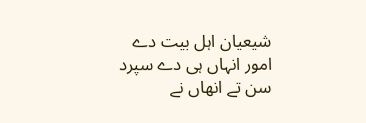شیعیان اہل بیت دے امور انہاں ہی دے سپرد سن تے انھاں نے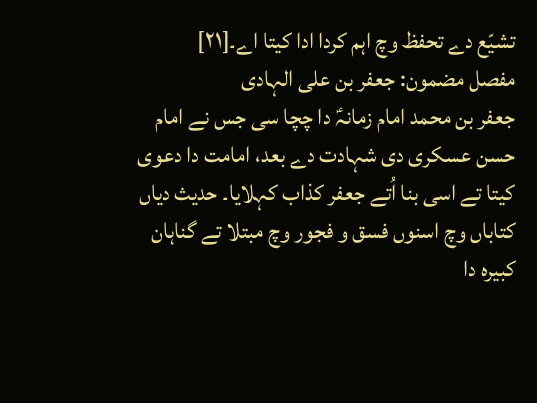تشیّع دے تحفظ وچ اہم کردا ادا کیتا اے۔[۲۱]
مفصل مضمون: جعفر بن علی الہادی
جعفر بن محمد امام زمانہؑ دا چچا سی جس نے امام حسن عسکری دی شہادت دے بعد، امامت دا دعوی کیتا تے اسی بنا اُتے جعفر کذاب کہلایا۔ حدیث دیاں کتاباں وچ اسنوں فسق و فجور وچ مبتلا تے گناہان کبیرہ دا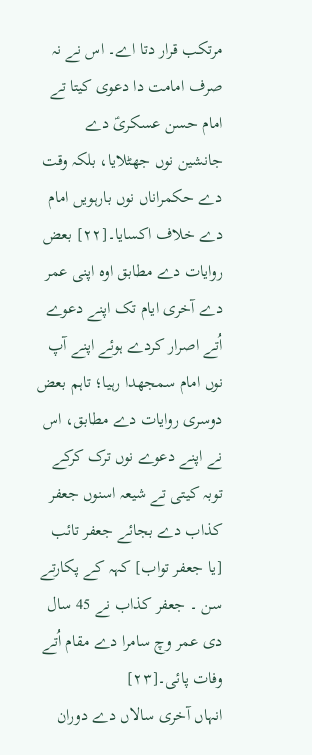مرتکب قرار دتا اے۔ اس نے نہ صرف امامت دا دعوی کیتا تے امام حسن عسکریؑ دے جانشین نوں جھٹلایا، بلکہ وقت دے حکمراناں نوں بارہويں امام دے خلاف اکسایا۔[۲۲] بعض روایات دے مطابق اوہ اپنی عمر دے آخری ایام تک اپنے دعوے اُتے اصرار کردے ہوئے اپنے آپ نوں امام سمجھدا رہیا؛ تاہم بعض دوسری روایات دے مطابق، اس نے اپنے دعوے نوں ترک کرکے توبہ کیتی تے شیعہ اسنوں جعفر کذاب دے بجائے جعفر تائب [یا جعفر تواب] کہہ کے پکارتے سن ۔ جعفر کذاب نے 45 سال دی عمر وچ سامرا دے مقام اُتے وفات پائی۔[۲۳]
انہاں آخری سالاں دے دوران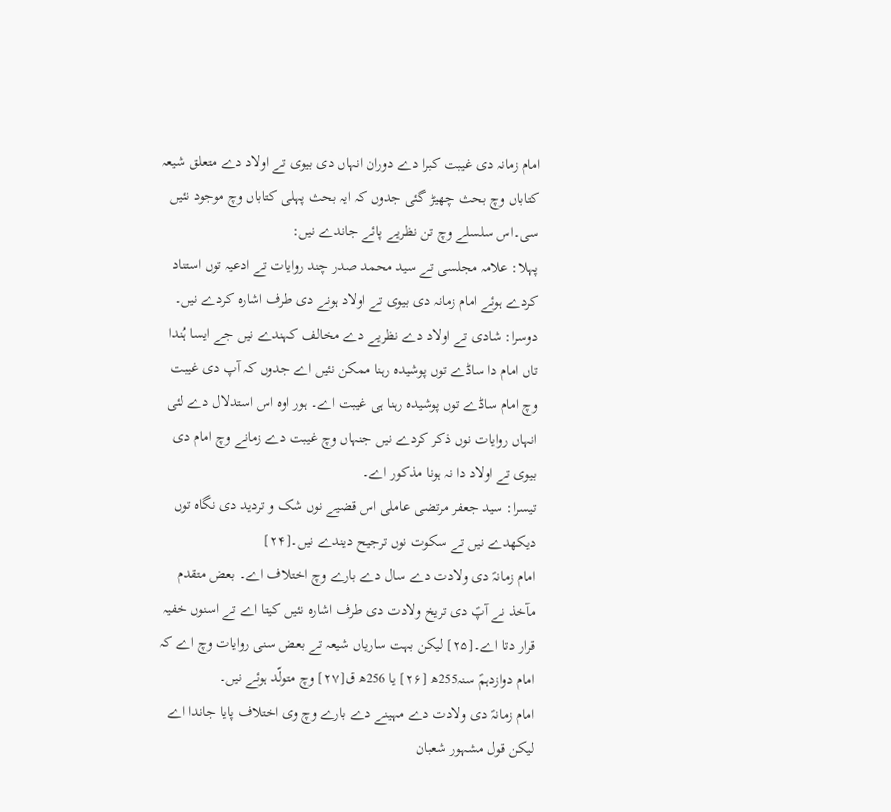امام زمانہ دی غیبت کبرا دے دوران انہاں دی بیوی تے اولاد دے متعلق شیعہ کتاباں وچ بحث چھیڑ گئی جدوں کہ ایہ بحث پہلی کتاباں وچ موجود نئيں سی۔اس سلسلے وچ تن نظریے پائے جاندے نيں:
پہلا: علامہ مجلسی تے سید محمد صدر چند روایات تے ادعیہ توں استناد کردے ہوئے امام زمانہ دی بیوی تے اولاد ہونے دی طرف اشارہ کردے نيں۔
دوسرا: شادی تے اولاد دے نظریے دے مخالف کہندے نيں جے ایسا ہُندا تاں امام دا ساڈے توں پوشیدہ رہنا ممکن نئيں اے جدوں کہ آپ دی غیبت وچ امام ساڈے توں پوشیدہ رہنا ہی غیبت اے۔ ہور اوہ اس استدلال دے لئی انہاں روایات نوں ذکر کردے نيں جنہاں وچ غیبت دے زمانے وچ امام دی بیوی تے اولاد دا نہ ہونا مذکور اے۔
تیسرا: سید جعفر مرتضی عاملی اس قضیے نوں شک و تردید دی نگاہ توں دیکھدے نيں تے سکوت نوں ترجیح دیندے نيں۔[۲۴]
امام زمانہؑ دی ولادت دے سال دے بارے وچ اختلاف اے۔ بعض متقدم مآخذ نے آپؑ دی تریخ ولادت دی طرف اشارہ نئيں کیتا اے تے اسنوں خفیہ قرار دتا اے۔[۲۵] لیکن بہت ساریاں شیعہ تے بعض سنی روایات وچ اے کہ امام دوازدہمؑ سنہ255ھ [۲۶] یا 256ھ ق[۲۷] وچ متولّد ہوئے نيں۔
امام زمانہؑ دی ولادت دے مہینے دے بارے وچ وی اختلاف پایا جاندا اے لیکن قول مشہور شعبان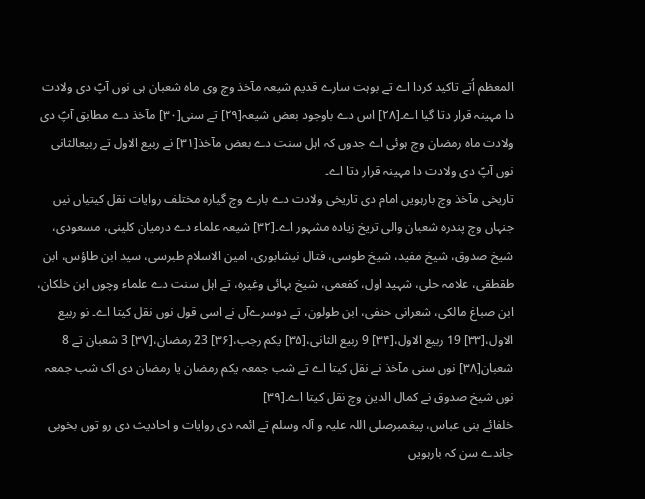المعظم اُتے تاکید کردا اے تے بوہت سارے قدیم شیعہ مآخذ وچ وی ماہ شعبان ہی نوں آپؑ دی ولادت دا مہینہ قرار دتا گیا اے۔[۲۸] اس دے باوجود بعض شیعہ[۲۹] تے سنی[۳۰] مآخذ دے مطابق آپؑ دی ولادت ماہ رمضان وچ ہوئی اے جدوں کہ اہل سنت دے بعض مآخذ[۳۱] نے ربیع الاول تے ربیعالثانی نوں آپؑ دی ولادت دا مہینہ قرار دتا اے۔
تاریخی مآخذ وچ بارہويں امام دی تاریخی ولادت دے بارے وچ گیارہ مختلف روایات نقل کيتیاں نيں جنہاں وچ پندرہ شعبان والی تریخ زیاده مشہور اے۔[۳۲] شیعہ علماء دے درمیان کلینی، مسعودی، شیخ صدوق، شیخ مفید، شیخ طوسی، فتال نیشابوری، امین الاسلام طبرسی، سید ابن طاؤس، ابن طقطقی، علامہ حلی، شہید اول، کفعمی، شیخ بہائی وغیرہ، تے اہل سنت دے علماء وچوں ابن خلکان، ابن صباغ مالکی، شعرانی حنفی، ابن طولون، تے دوسرےآں نے اسی قول نوں نقل کیتا اے۔ نو ربیع الاول،[۳۳] 19 ربیع الاول،[۳۴] 9 ربیع الثانی،[۳۵] یکم رجب،[۳۶] 23 رمضان،[۳۷] 3 شعبان تے 8 شعبان[۳۸] نوں سنی مآخذ نے نقل کیتا اے تے شب جمعہ یکم رمضان یا رمضان دی اک شب جمعہ نوں شیخ صدوق نے کمال الدین وچ نقل کیتا اے۔[۳۹]
خلفائے بنی عباس، پیغمبرصلی اللہ علیہ و آلہ وسلم تے ائمہ دی روایات و احادیث دی رو توں بخوبی جاندے سن کہ بارہويں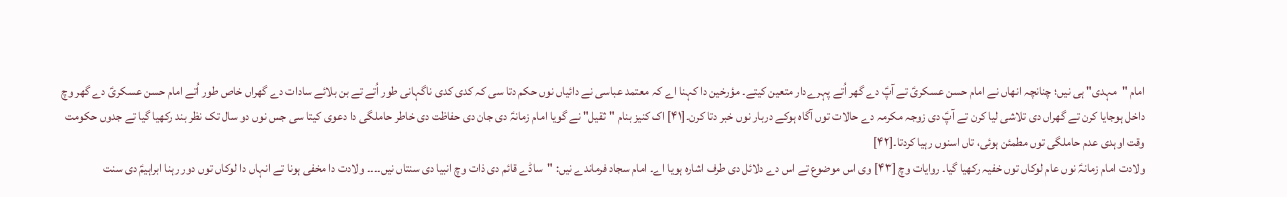امام "مہدی" ہی نيں؛ چنانچہ انھاں نے امام حسن عسکریؑ تے آپؑ دے گھر اُتے پہرےدار متعین کيتے۔ مؤرخین دا کہنا اے کہ معتمد عباسی نے دائیاں نوں حکم دتا سی کہ کدی کدی ناگہانی طور اُتے تے بن بلائے سادات دے گھراں خاص طور اُتے امام حسن عسکریؑ دے گھر وچ داخل ہوجایا کرن تے گھراں دی تلاشی لیا کرن تے آپؑ دی زوجہ مکرمہ دے حالات توں آگاہ ہوکے دربار نوں خبر دتا کرن۔[۴۱] اک کنيز بنام "ثقیل" نے گویا امام زمانہؑ دی جان دی حفاظت دی خاطر حاملگی دا دعوی کیتا سی جس نوں دو سال تک نظر بند رکھیا گیا تے جدوں حکومت وقت اوہدی عدم حاملگی توں مطمئن ہوئی، تاں اسنوں رہیا کردتا۔[۴۲]
ولادت امام زمانہؑ نوں عام لوکاں توں خفیہ رکھیا گیا۔ روایات وچ [۴۳] وی اس موضوع تے اس دے دلائل دی طرف اشارہ ہويا اے۔ امام سجاد فرماندے نيں: "ساڈے قائم دی ذات وچ انبیا دی سنتاں نيں۔۔۔۔ ولادت دا مخفی ہونا تے انہاں دا لوکاں توں دور رہنا ابراہیمؑ دی سنت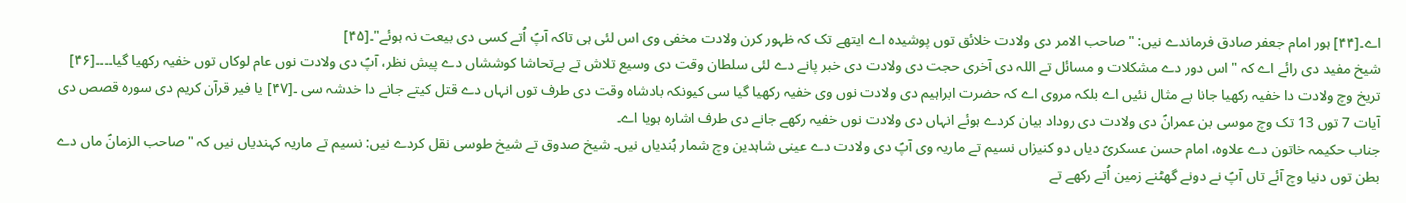اے۔[۴۴] ہور امام جعفر صادق فرماندے نيں: "صاحب الامر دی ولادت خلائق توں پوشیدہ اے ایتھے تک کہ ظہور کرن ولادت مخفی وی اس لئی ہی تاکہ آپؑ اُتے کسی دی بیعت نہ ہوئے"۔[۴۵]
شیخ مفید دی رائے اے کہ "اس دور دے مشکلات و مسائل تے اللہ دی آخری حجت دی ولادت دی خبر پانے دے لئی سلطان وقت دی وسیع تلاش تے بےتحاشا کوششاں دے پیش نظر، آپؑ دی ولادت نوں عام لوکاں توں خفیہ رکھیا گیا۔۔۔۔[۴۶]
تریخ وچ ولادت دا خفیہ رکھیا جانا بے مثال نئيں اے بلکہ مروی اے کہ حضرت ابراہیم دی ولادت نوں وی خفیہ رکھیا گیا سی کیونکہ بادشاہ وقت دی طرف توں انہاں دے قتل کيتے جانے دا خدشہ سی ۔[۴۷] یا فیر قرآن کریم دی سورہ قصص دی آیات 7 توں 13 تک وچ موسی بن عمرانؑ دی ولادت دی روداد بیان کردے ہوئے انہاں دی ولادت نوں خفیہ رکھے جانے دی طرف اشارہ ہويا اے۔
جناب حکیمہ خاتون دے علاوہ، امام حسن عسکریؑ دیاں دو کنیزاں نسیم تے ماریہ وی آپؑ دی ولادت دے عینی شاہدین وچ شمار ہُندیاں نيں۔ شیخ صدوق تے شیخ طوسی نقل کردے نيں: نسیم تے ماریہ کہندیاں نيں کہ "صاحب الزمانؑ ماں دے بطن توں دنیا وچ آئے تاں آپؑ نے دونے گھٹنے زمین اُتے رکھے تے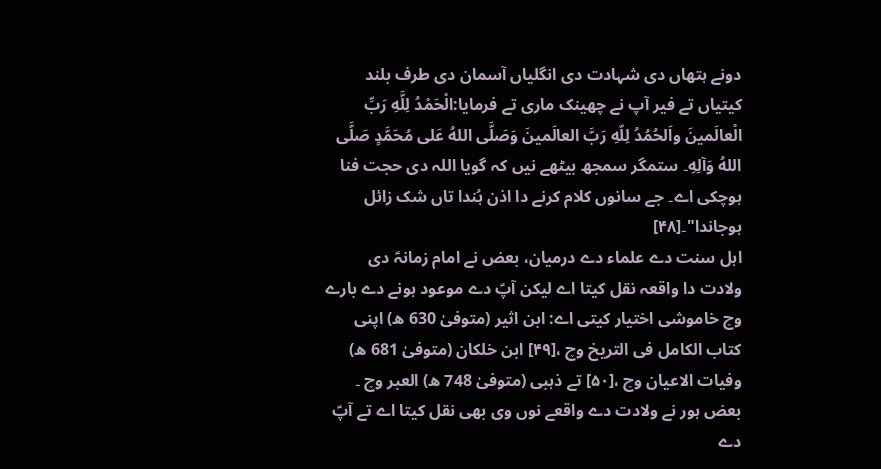دونے ہتھاں دی شہادت دی انگلیاں آسمان دی طرف بلند کيتیاں تے فیر آپ نے چھینک ماری تے فرمایا:الْحَمْدُ لِلَّهِ رَبِّ الْعالَمینَ واَلحُمُدُ لِلّهِ رَبَّ العالَمینَ وَصَلَّی اللهُ عَلی مُحَمَّدٍ صَلَّی اللهُ وَآلِهِ۔ ستمگر سمجھ بیٹھے نيں کہ گویا اللہ دی حجت فنا ہوچکی اے۔ جے سانوں کلام کرنے دا اذن ہُندا تاں شک زائل ہوجاندا"۔[۴۸]
اہل سنت دے علماء دے درمیان، بعض نے امام زمانہؑ دی ولادت دا واقعہ نقل کیتا اے لیکن آپؑ دے موعود ہونے دے بارے وچ خاموشی اختیار کيتی اے: ابن اثیر (متوفیٰ 630 ھ) اپنی کتاب الکامل فی التریخ وچ ،[۴۹] ابن خلکان (متوفیٰ 681 ھ) وفیات الاعیان وچ ،[۵۰] تے ذہبی (متوفیٰ 748 ھ) العبر وچ ۔
بعض ہور نے ولادت دے واقعے نوں وی بھی نقل کیتا اے تے آپؑ دے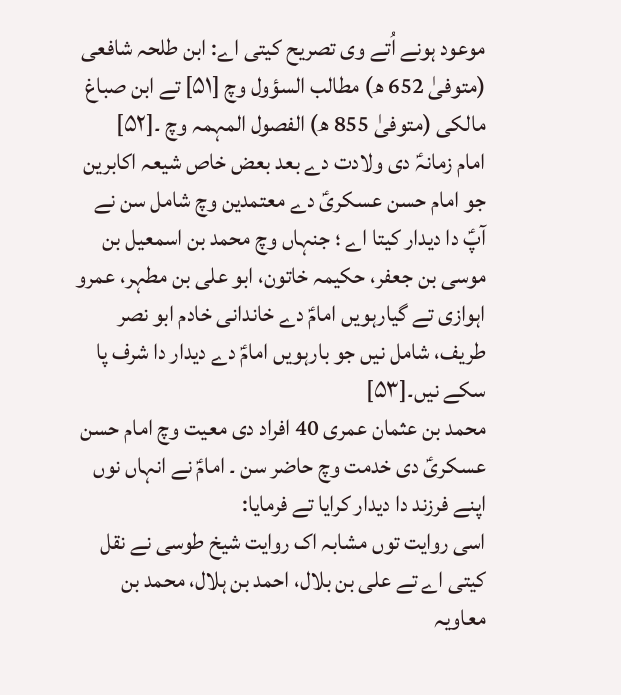موعود ہونے اُتے وی تصریح کیتی اے: ابن طلحہ شافعی (متوفیٰ 652 ھ) مطالب السؤول وچ [۵۱] تے ابن صباغ مالکی (متوفیٰ 855 ھ) الفصول المہمہ وچ ۔[۵۲]
امام زمانہؑ دی ولادت دے بعد بعض خاص شیعہ اکابرین جو امام حسن عسکریؑ دے معتمدین وچ شامل سن نے آپؑ دا دیدار کیتا اے ؛ جنہاں وچ محمد بن اسمعیل بن موسی بن جعفر، حکیمہ خاتون، ابو علی بن مطہر، عمرو اہوازی تے گیارہویں امامؑ دے خاندانی خادم ابو نصر طریف، شامل نيں جو بارہويں امامؑ دے دیدار دا شرف پا سکے نيں۔[۵۳]
محمد بن عثمان عمری 40 افراد دی معیت وچ امام حسن عسکریؑ دی خدمت وچ حاضر سن ۔ امامؑ نے انہاں نوں اپنے فرزند دا دیدار کرایا تے فرمایا:
اسی روایت توں مشابہ اک روایت شیخ طوسی نے نقل کيتی اے تے علی بن بلال، احمد بن ہلال، محمد بن معاویہ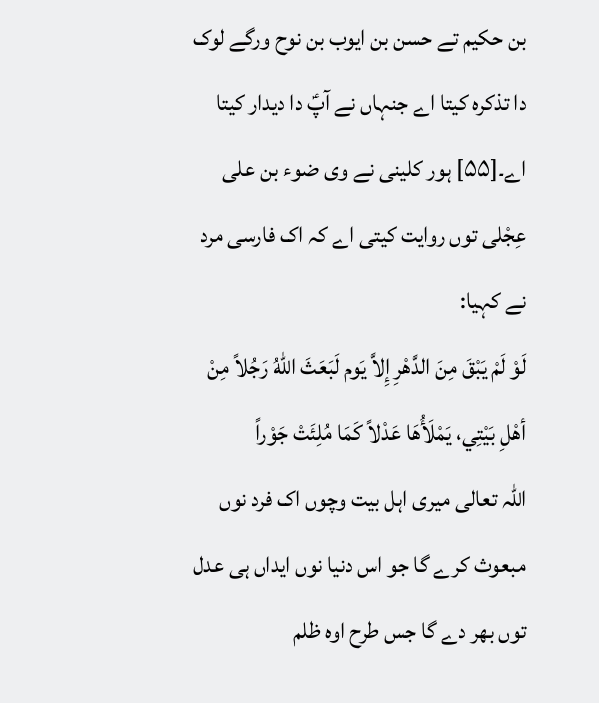بن حکیم تے حسن بن ایوب بن نوح ورگے لوک دا تذکرہ کیتا اے جنہاں نے آپؑ دا دیدار کیتا اے۔[۵۵] ہور کلینی نے وی ضوء بن علی عِجْلی توں روایت کيتی اے کہ اک فارسی مرد نے کہیا:
لَوْ لَمْ يَبْقَ مِنَ الدَّهْرِ إِلاَّ يَوم لَبَعَثَ اللهُ رَجُلاً مِنْ أهْلِ بَيْتِي، يَمْلَأُهَا عَدْلاً كَمَا مُلِئَتْ جَوْراً
اللہ تعالی میری اہل بیت وچوں اک فرد نوں مبعوث کرے گا جو اس دنیا نوں ایداں ہی عدل توں بھر دے گا جس طرح اوہ ظلم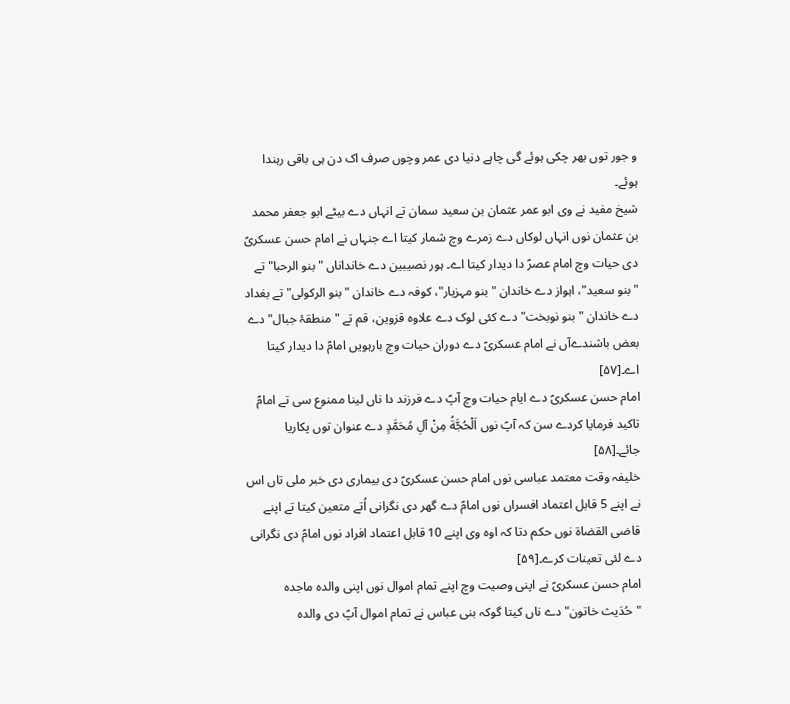و جور توں بھر چکی ہوئے گی چاہے دنیا دی عمر وچوں صرف اک دن ہی باقی رہندا ہوئے۔
شیخ مفید نے وی ابو عمر عثمان بن سعید سمان تے انہاں دے بیٹے ابو جعفر محمد بن عثمان نوں انہاں لوکاں دے زمرے وچ شمار کیتا اے جنہاں نے امام حسن عسکریؑ دی حیات وچ امام عصرؑ دا دیدار کیتا اے۔ ہور نصیبین دے خانداناں "بنو الرحبا" تے "بنو سعید"، اہواز دے خاندان "بنو مہزیار"، کوفہ دے خاندان "بنو الرکولی" تے بغداد دے خاندان "بنو نوبخت" دے کئی لوک دے علاوہ قزوین، قم تے "منطقۂ جبال" دے بعض باشندےآں نے امام عسکریؑ دے دوران حیات وچ بارہويں امامؑ دا دیدار کیتا اے۔[۵۷]
امام حسن عسکریؑ دے ایام حیات وچ آپؑ دے فرزند دا ناں لینا ممنوع سی تے امامؑ تاکید فرمایا کردے سن کہ آپؑ نوں اَلْحُجَّةُ مِنْ آلِ مُحَمَّدٍ دے عنوان توں پکاریا جائے۔[۵۸]
خلیفہ وقت معتمد عباسی نوں امام حسن عسکریؑ دی بیماری دی خبر ملی تاں اس نے اپنے 5 قابل اعتماد افسراں نوں امامؑ دے گھر دی نگرانی اُتے متعین کیتا تے اپنے قاضی القضاۃ نوں حکم دتا کہ اوہ وی اپنے 10 قابل اعتماد افراد نوں امامؑ دی نگرانی دے لئی تعینات کرے۔[۵۹]
امام حسن عسکریؑ نے اپنی وصیت وچ اپنے تمام اموال نوں اپنی والدہ ماجدہ "حُدَیث خاتون" دے ناں کیتا گوکہ بنی عباس نے تمام اموال آپؑ دی والدہ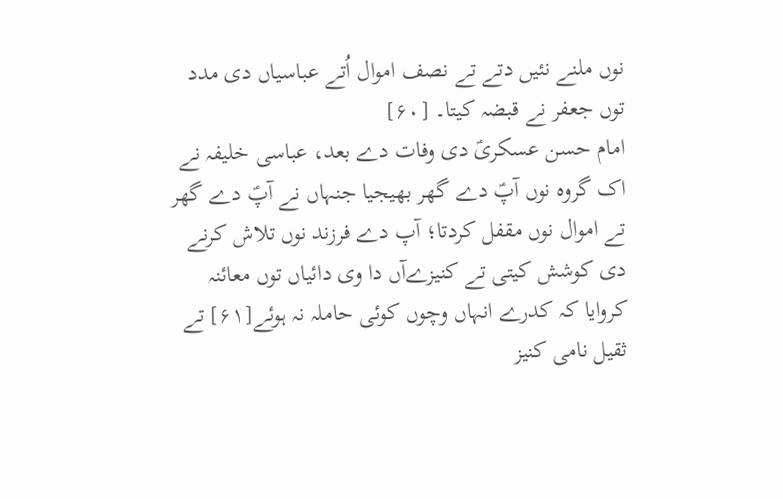نوں ملنے نئيں دتے تے نصف اموال اُتے عباسیاں دی مدد توں جعفر نے قبضہ کیتا۔ [۶۰]
امام حسن عسکریؑ دی وفات دے بعد، عباسی خلیفہ نے اک گروہ نوں آپؑ دے گھر بھیجیا جنہاں نے آپؑ دے گھر تے اموال نوں مقفل کردتا؛ آپ دے فرزند نوں تلاش کرنے دی کوشش کيتی تے کنیزےآں دا وی دائیاں توں معائنہ کروایا کہ کدرے انہاں وچوں کوئی حاملہ نہ ہوئے[۶۱] تے ثقیل نامی کنيز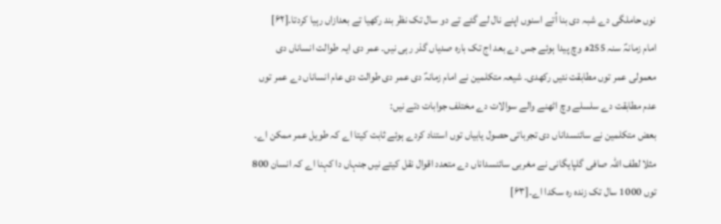نوں حاملگی دے شبہ دی بنا اُتے اسنوں اپنے نال لے گئے تے دو سال تک نظر بند رکھیا تے بعدازاں رہیا کردتا۔[۶۲]
امام زمانہؑ سنہ 255ھ وچ پیدا ہوئے جس دے بعد اج تک بارہ صدیاں گذر رہی نيں۔ عمر دی ایہ طوالت انساناں دی معمولی عمر توں مطابقت نئيں رکھدی۔ شیعہ متکلمین نے امام زمانہؑ دی عمر دی طوالت دی عام انساناں دے عمر توں عدم مطابقت دے سلسلے وچ اٹھنے والے سوالات دے مختلف جوابات دتے نيں:
بعض متکلمین نے سائنسداناں دی تجرباتی حصول یابیاں توں استناد کردے ہوئے ثابت کیتا اے کہ طویل عمر ممکن اے۔ مثلا لطف اللہ صافی گلپایگانی نے مغربی سائنسداناں دے متعدد اقوال نقل کيتے نيں جنہاں دا کہنا اے کہ انسان 800 توں 1000 سال تک زندہ رہ سکدا اے۔[۶۳]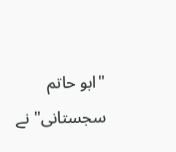"ابو حاتم سجستانی" نے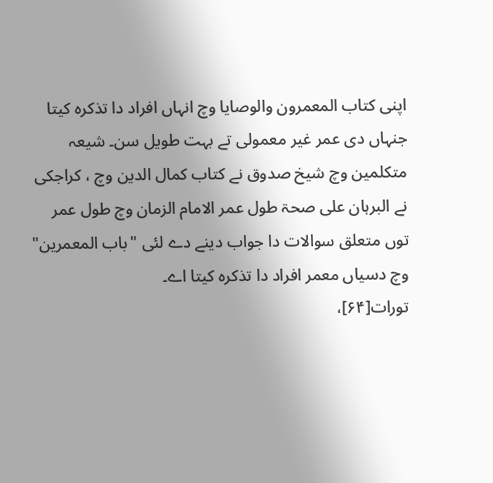اپنی کتاب المعمرون والوصایا وچ انہاں افراد دا تذکرہ کیتا جنہاں دی عمر غیر معمولی تے بہت طویل سن۔ شیعہ متکلمین وچ شیخ صدوق نے کتاب کمال الدین وچ ، کراجکی نے البرہان علی صحۃ طول عمر الامام الزمان وچ طول عمر توں متعلق سوالات دا جواب دینے دے لئی "باب المعمرین" وچ دسیاں معمر افراد دا تذکرہ کیتا اے۔
تورات[۶۴]،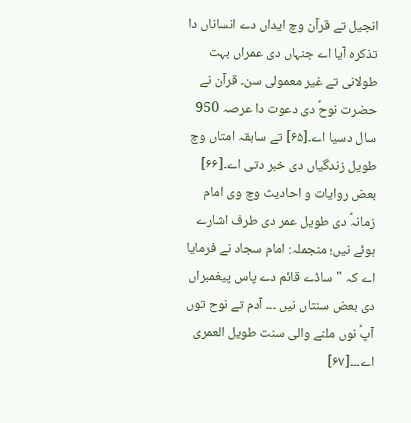انجیل تے قرآن وچ ایداں دے انساناں دا تذکرہ آیا اے جنہاں دی عمراں بہت طولانی تے غیر معمولی سن۔ قرآن نے حضرت نوحؑ دی دعوت دا عرصہ 950 سال دسیا اے۔[۶۵] تے سابقہ امتاں وچ طویل زندگیاں دی خبر دتی اے۔[۶۶]
بعض روایات و احادیث وچ وی امام زمانہؑ دی طویل عمر دی طرف اشارے ہوئے نيں؛ منجملہ: امام سجاد نے فرمایا اے کہ "ساڈے قائم دے پاس پیغمبراں دی بعض سنتاں نيں ۔۔۔ آدم تے نوح توں آپؑ نوں ملنے والی سنت طویل العمری اے۔۔۔[۶۷]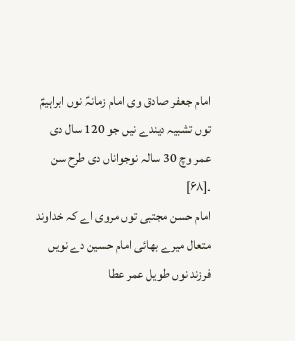امام جعفر صادق وی امام زمانہؑ نوں ابراہیمؑ توں تشبیہ دیندے نيں جو 120 سال دی عمر وچ 30 سالہ نوجواناں دی طرح سن ۔[۶۸]
امام حسن مجتبی توں مروی اے کہ خداوند متعال میرے بھائی امام حسین دے نويں فرزند نوں طویل عمر عطا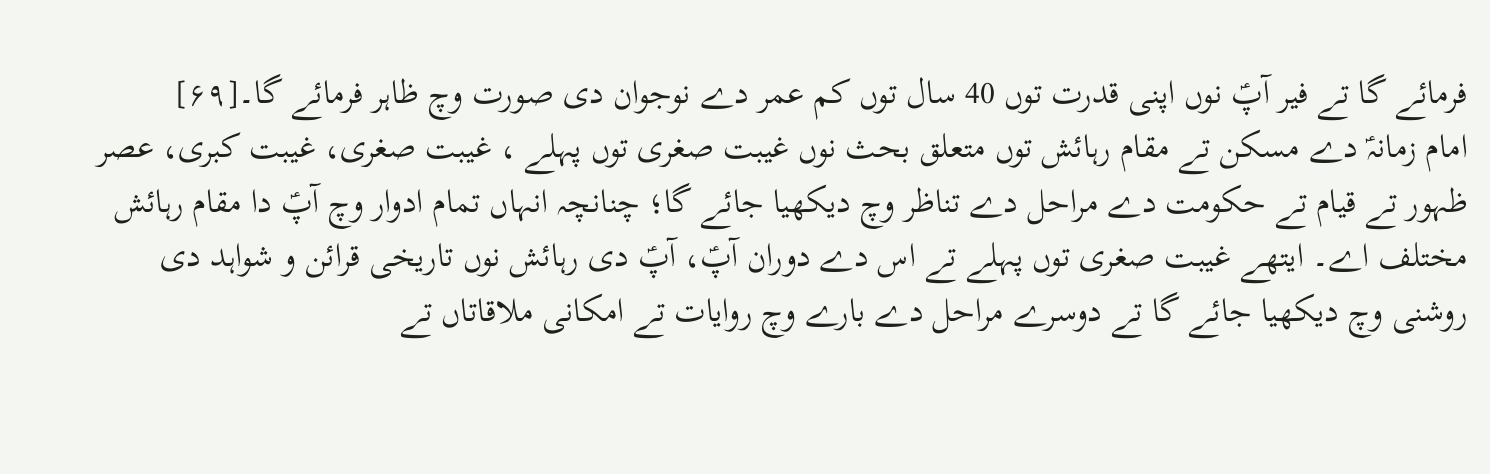فرمائے گا تے فیر آپؑ نوں اپنی قدرت توں 40 سال توں کم عمر دے نوجوان دی صورت وچ ظاہر فرمائے گا۔[۶۹]
امام زمانہؑ دے مسکن تے مقام رہائش توں متعلق بحث نوں غیبت صغری توں پہلے ، غیبت صغری، غیبت کبری، عصر ظہور تے قیام تے حکومت دے مراحل دے تناظر وچ دیکھیا جائے گا؛ چنانچہ انہاں تمام ادوار وچ آپؑ دا مقام رہائش مختلف اے۔ ایتھے غیبت صغری توں پہلے تے اس دے دوران آپؑ، آپؑ دی رہائش نوں تاریخی قرائن و شواہد دی روشنی وچ دیکھیا جائے گا تے دوسرے مراحل دے بارے وچ روایات تے امکانی ملاقاتاں تے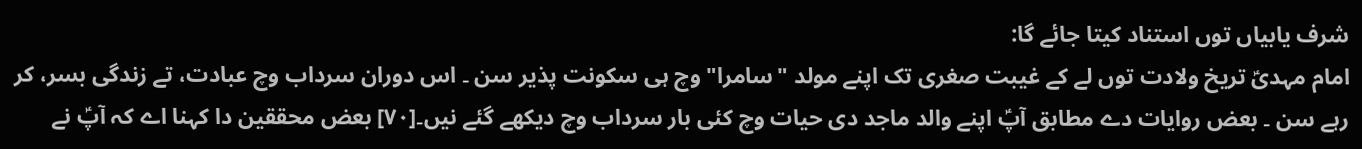شرف یابیاں توں استناد کیتا جائے گا:
امام مہدیؑ تریخ ولادت توں لے کے غیبت صغری تک اپنے مولد "سامرا" وچ ہی سکونت پذیر سن ۔ اس دوران سرداب وچ عبادت، تے زندگی بسر، کر رہے سن ۔ بعض روایات دے مطابق آپؑ اپنے والد ماجد دی حیات وچ کئی بار سرداب وچ دیکھے گئے نيں۔[۷۰] بعض محققین دا کہنا اے کہ آپؑ نے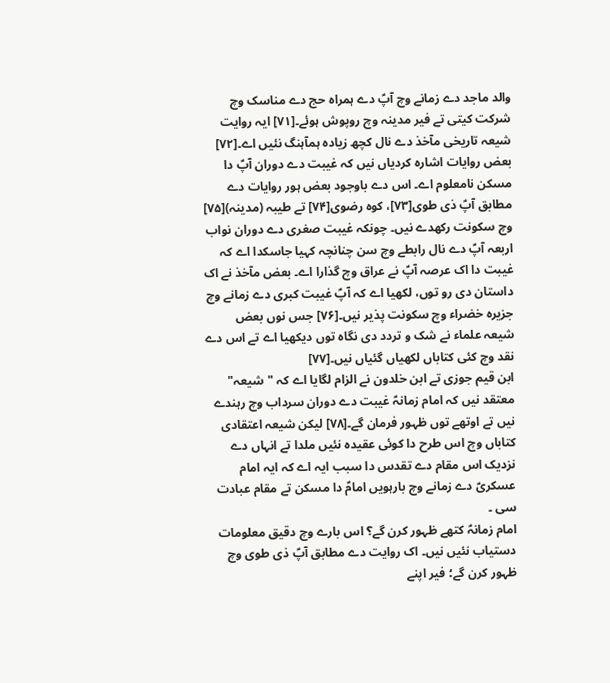والد ماجد دے زمانے وچ آپؑ دے ہمراہ حج دے مناسک وچ شرکت کيتی تے فیر مدینہ وچ روپوش ہوئے۔[۷۱] ایہ روایت شیعہ تاریخی مآخذ دے نال کچھ زیادہ ہمآہنگ نئيں اے۔[۷۲]
بعض روایات اشارہ کردیاں نيں کہ غیبت دے دوران آپؑ دا مسکن نامعلوم اے۔ اس دے باوجود بعض ہور روایات دے مطابق آپؑ ذی طوی[۷۳]، کوہ رضوی[۷۴] تے طیبہ (مدینہ)[۷۵] وچ سکونت رکھدے نيں۔ چونکہ غیبت صغری دے دوران نواب اربعہ آپؑ دے نال رابطے وچ سن چنانچہ کہیا جاسکدا اے کہ غیبت دا اک عرصہ آپؑ نے عراق وچ گذارا اے۔ بعض مآخذ نے اک داستان دی رو توں، لکھیا اے کہ آپؑ غیبت کبری دے زمانے وچ جزیرہ خضراء وچ سکونت پذیر نيں۔[۷۶] جس نوں بعض شیعہ علماء نے شک و تردد دی نگاہ توں دیکھیا اے تے اس دے نقد وچ کئی کتاباں لکھیاں گئیاں نيں۔[۷۷]
ابن قیم جوزی تے ابن خلدون نے الزام لگایا اے کہ "شیعہ" معتقد نيں کہ امام زمانہؑ غیبت دے دوران سرداب وچ رہندے نيں تے اوتھے توں ظہور فرمان گے۔[۷۸] لیکن شیعہ اعتقادی کتاباں وچ اس طرح دا کوئی عقیدہ نئيں ملدا تے انہاں دے نزدیک اس مقام دے تقدس دا سبب ایہ اے کہ ایہ امام عسکریؑ دے زمانے وچ بارہويں امامؑ دا مسکن تے مقام عبادت سی ۔
امام زمانہؑ کتھے ظہور کرن گے؟ اس بارے وچ دقیق معلومات دستیاب نئيں نيں۔ اک روایت دے مطابق آپؑ ذی طوی وچ ظہور کرن گے؛ فیر اپنے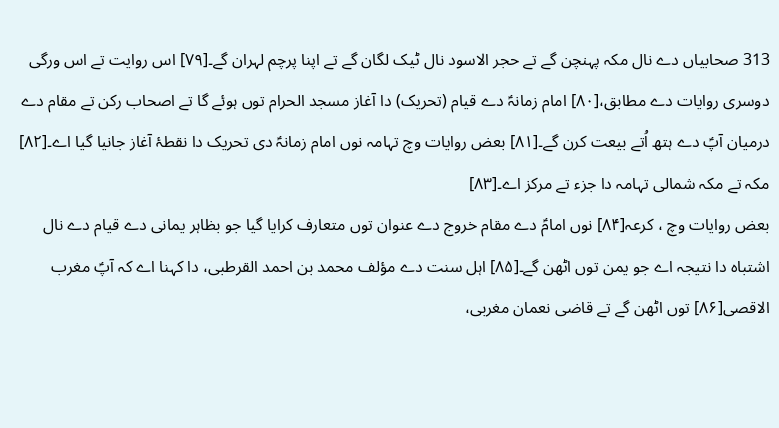313 صحابیاں دے نال مکہ پہنچن گے تے حجر الاسود نال ٹیک لگان گے تے اپنا پرچم لہران گے۔[۷۹] اس روایت تے اس ورگی دوسری روایات دے مطابق،[۸۰] امام زمانہؑ دے قیام (تحریک) دا آغاز مسجد الحرام توں ہوئے گا تے اصحاب رکن تے مقام دے درمیان آپؑ دے ہتھ اُتے بیعت کرن گے۔[۸۱] بعض روایات وچ تہامہ نوں امام زمانہؑ دی تحریک دا نقطۂ آغاز جانیا گیا اے۔[۸۲] مکہ تے مکہ شمالی تہامہ دا جزء تے مرکز اے۔[۸۳]
بعض روایات وچ ، کرعہ[۸۴] نوں امامؑ دے مقام خروج دے عنوان توں متعارف کرایا گیا جو بظاہر یمانی دے قیام دے نال اشتباہ دا نتیجہ اے جو یمن توں اٹھن گے۔[۸۵] اہل سنت دے مؤلف محمد بن احمد القرطبی، دا کہنا اے کہ آپؑ مغرب الاقصی[۸۶] توں اٹھن گے تے قاضی نعمان مغربی،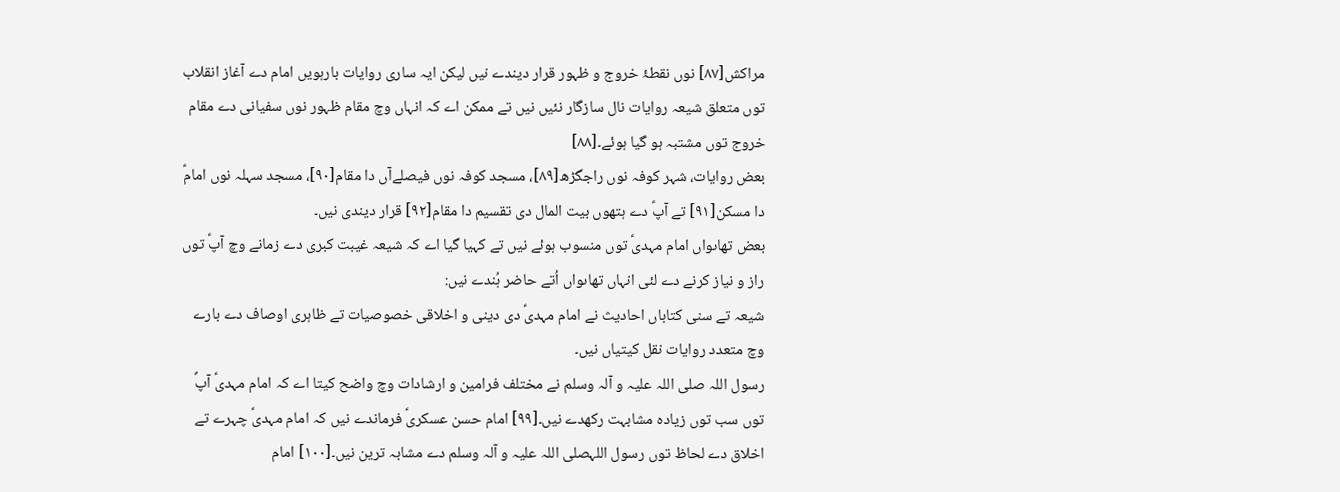مراکش[۸۷] نوں نقطۂ خروج و ظہور قرار دیندے نيں لیکن ایہ ساری روایات بارہويں امام دے آغاز انقلاب توں متعلق شیعہ روایات نال سازگار نئيں نيں تے ممکن اے کہ انہاں وچ مقام ظہور نوں سفیانی دے مقام خروج توں مشتبہ ہو گیا ہوئے۔[۸۸]
بعض روایات، شہر کوفہ نوں راجگڑھ[۸۹]، مسجد کوفہ نوں فیصلےآں دا مقام[۹۰]، مسجد سہلہ نوں امامؑ دا مسکن[۹۱] تے آپؑ دے ہتھوں بیت المال دی تقسیم دا مقام[۹۲] قرار دیندی نيں۔
بعض تھاںواں امام مہدیؑ توں منسوب ہوئے نيں تے کہیا گیا اے کہ شیعہ غیبت کبری دے زمانے وچ آپؑ توں راز و نیاز کرنے دے لئی انہاں تھاںواں اُتے حاضر ہُندے نيں:
شیعہ تے سنی کتاباں احادیث نے امام مہدیؑ دی دینی و اخلاقی خصوصیات تے ظاہری اوصاف دے بارے وچ متعدد روایات نقل کيتیاں نيں۔
رسول اللہ صلی اللہ علیہ و آلہ وسلم نے مختلف فرامین و ارشادات وچ واضح کیتا اے کہ امام مہدیؑ آپؐ توں سب توں زیادہ مشابہت رکھدے نيں۔[۹۹] امام حسن عسکریؑ فرماندے نيں کہ امام مہدیؑ چہرے تے اخلاق دے لحاظ توں رسول اللہصلی اللہ علیہ و آلہ وسلم دے مشابہ ترین نيں۔[۱۰۰] امام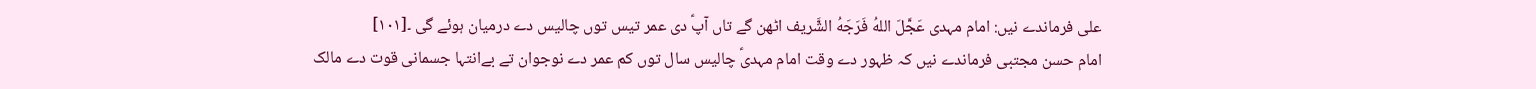علی فرماندے نيں: امام مہدی عَجَّلَ اللهُ فَرَجَهُ الشَّریف اٹھن گے تاں آپؑ دی عمر تیس توں چالیس دے درمیان ہوئے گی ۔[۱۰۱]
امام حسن مجتبى فرماندے نيں کہ ظہور دے وقت امام مہدیؑ چالیس سال توں کم عمر دے نوجوان تے بےانتہا جسمانی قوت دے مالک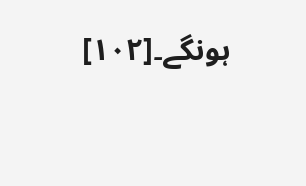ہونگے۔[۱۰۲]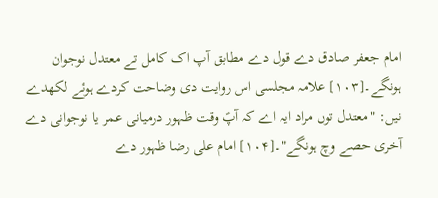امام جعفر صادق دے قول دے مطابق آپ اک کامل تے معتدل نوجوان ہونگے۔[۱۰۳] علامہ مجلسی اس روایت دی وضاحت کردے ہوئے لکھدے نيں: "معتدل توں مراد ایہ اے کہ آپؑ وقت ظہور درمیانی عمر یا نوجوانی دے آخری حصے وچ ہونگے"۔[۱۰۴] امام علی رضا ظہور دے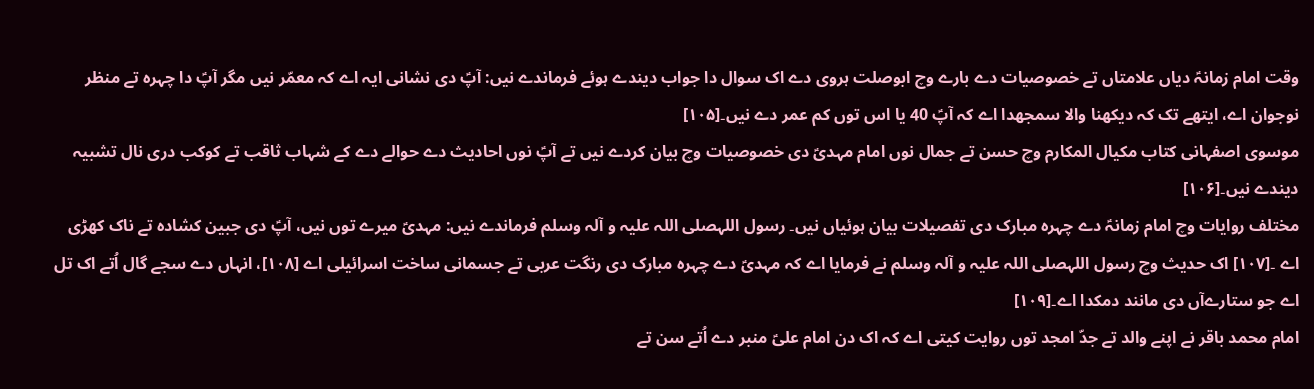وقت امام زمانہؑ دیاں علامتاں تے خصوصیات دے بارے وچ ابوصلت ہروی دے اک سوال دا جواب دیندے ہوئے فرماندے نيں: آپؑ دی نشانی ایہ اے کہ معمّر نيں مگر آپؑ دا چہرہ تے منظر نوجوان اے، ایتھے تک کہ دیکھنا والا سمجھدا اے کہ آپؑ 40 یا اس توں کم عمر دے نيں۔[۱۰۵]
موسوی اصفہانی کتاب مکیال المکارم وچ حسن تے جمال نوں امام مہدیؑ دی خصوصیات وچ بیان کردے نيں تے آپؑ نوں احادیث دے حوالے دے کے شہاب ثاقب تے کوکب دری نال تشبیہ دیندے نيں۔[۱۰۶]
مختلف روایات وچ امام زمانہؑ دے چہرہ مبارک دی تفصیلات بیان ہوئیاں نيں۔ رسول اللہصلی اللہ علیہ و آلہ وسلم فرماندے نيں: مہدیؑ میرے توں نيں، آپؑ دی جبین کشادہ تے ناک کھڑی اے ۔[۱۰۷] اک حدیث وچ رسول اللہصلی اللہ علیہ و آلہ وسلم نے فرمایا اے کہ مہدیؑ دے چہرہ مبارک دی رنگت عربی تے جسمانی ساخت اسرائیلی اے [۱۰۸]، انہاں دے سجے گال اُتے اک تل اے جو ستارےآں دی مانند دمکدا اے۔[۱۰۹]
امام محمد باقر نے اپنے والد تے جدّ امجد توں روایت کيتی اے کہ اک دن امام علیؑ منبر دے اُتے سن تے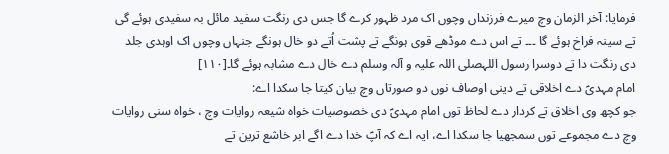فرمایا: آخر الزمان وچ میرے فرزنداں وچوں اک مرد ظہور کرے گا جس دی رنگت سفید مائل بہ سفیدی ہوئے گی تے سینہ فراخ ہوئے گا ۔۔۔ تے اس دے موڈھے قوی ہونگے تے پشت اُتے دو خال ہونگے جنہاں وچوں اک اوہدی جلد دی رنگت دا تے دوسرا رسول اللہصلی اللہ علیہ و آلہ وسلم دے خال دے مشابہ ہوئے گا۔[۱۱۰]
امام مہدیؑ دے اخلاقی تے دینی اوصاف نوں دو صورتاں وچ بیان کیتا جا سکدا اے:
جو کچھ وی اخلاق تے کردار دے لحاظ توں امام مہدیؑ دی خصوصیات خواہ شیعہ روایات وچ ، خواہ سنی روایات وچ دے مجموعے توں سمجھیا جا سکدا اے، ایہ اے کہ آپؑ خدا دے اگے ابر خاشع ترین تے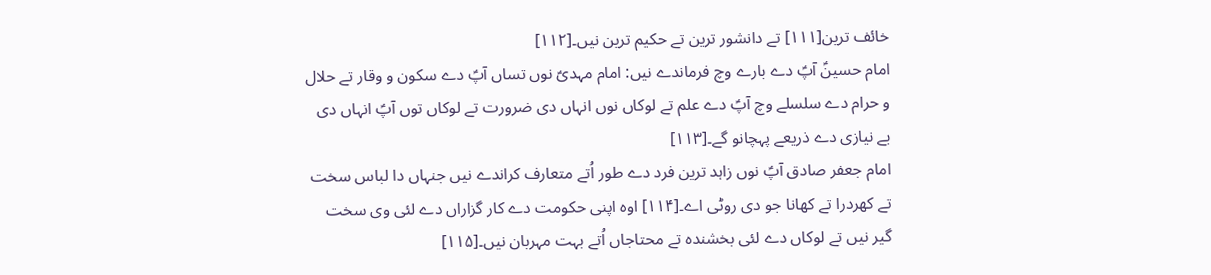خائف ترین[۱۱۱] تے دانشور ترین تے حکیم ترین نيں۔[۱۱۲]
امام حسينؑ آپؑ دے بارے وچ فرماندے نيں: امام مہدیؑ نوں تساں آپؑ دے سکون و وقار تے حلال و حرام دے سلسلے وچ آپؑ دے علم تے لوکاں نوں انہاں دی ضرورت تے لوکاں توں آپؑ انہاں دی بے نیازی دے ذریعے پہچانو گے۔[۱۱۳]
امام جعفر صادق آپؑ نوں زاہد ترین فرد دے طور اُتے متعارف کراندے نيں جنہاں دا لباس سخت تے کھردرا تے کھانا جو دی روٹی اے۔[۱۱۴] اوہ اپنی حکومت دے کار گزاراں دے لئی وی سخت گیر نيں تے لوکاں دے لئی بخشندہ تے محتاجاں اُتے بہت مہربان نيں۔[۱۱۵]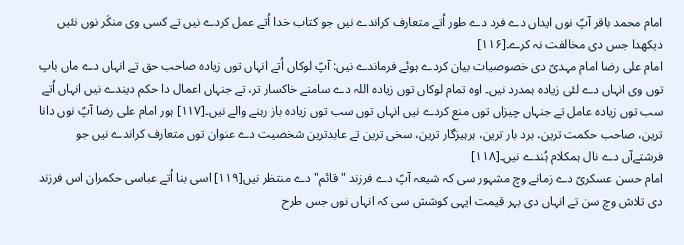امام محمد باقر آپؑ نوں ایداں دے فرد دے طور اُتے متعارف کراندے نيں جو کتاب خدا اُتے عمل کردے نيں تے کسی وی منکَر نوں نئيں دیکھدا جس دی مخالفت نہ کرے۔[۱۱۶]
امام علی رضا امام مہدیؑ دی خصوصیات بیان کردے ہوئے فرماندے نيں: آپؑ لوکاں اُتے انہاں توں زیادہ صاحب حق تے انہاں دے ماں باپ توں وی انہاں دے لئی زیادہ ہمدرد نيں۔ اوہ تمام لوکاں توں زیادہ اللہ دے سامنے خاکسار تر، تے جنہاں اعمال دا حکم دیندے نيں انہاں اُتے سب توں زیادہ عامل تے جنہاں چیزاں توں منع کردے نيں انہاں توں سب توں زیادہ باز رہنے والے نيں۔[۱۱۷] ہور امام علی رضا آپؑ نوں دانا ترین، صاحب حکمت ترین، برد بار ترین، ہرہیزگار ترین، سخی ترین تے عابدترین شخصیت دے عنوان توں متعارف کراندے نيں جو فرشتےآں دے نال ہمکلام ہُندے نيں۔[۱۱۸]
امام حسن عسکریؑ دے زمانے وچ مشہور سی کہ شیعہ آپؑ دے فرزند "قائم" دے منتظر نيں[۱۱۹] اسی بنا اُتے عباسی حکمران اس فرزند دی تلاش وچ سن تے انہاں دی بہر قیمت ایہی کوشش سی کہ انہاں نوں جس طرح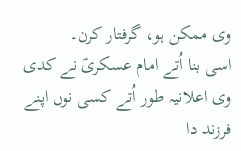وی ممکن ہو، گرفتار کرن۔
اسی بنا اُتے امام عسکریؑ نے کدی وی اعلانیہ طور اُتے کسی نوں اپنے فرزند دا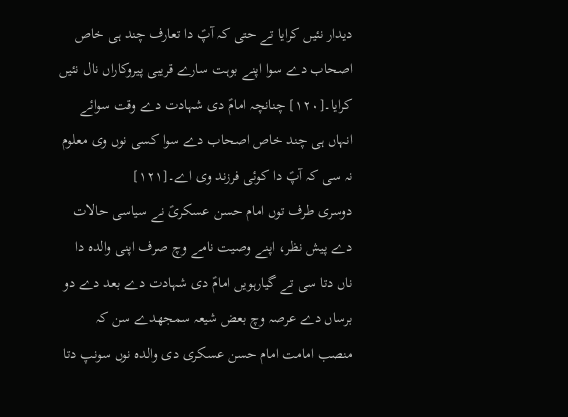دیدار نئيں کرایا تے حتی کہ آپؑ دا تعارف چند ہی خاص اصحاب دے سوا اپنے بوہت سارے قریبی پیروکاراں نال نئيں کرایا۔[۱۲۰] چنانچہ امامؑ دی شہادت دے وقت سوائے انہاں ہی چند خاص اصحاب دے سوا کسی نوں وی معلوم نہ سی کہ آپؑ دا کوئی فرزند وی اے۔[۱۲۱]
دوسری طرف توں امام حسن عسکریؑ نے سیاسی حالات دے پیش نظر، اپنے وصیت نامے وچ صرف اپنی والدہ دا ناں دتا سی تے گیارہویں امامؑ دی شہادت دے بعد دے دو برساں دے عرصہ وچ بعض شیعہ سمجھدے سن کہ منصب امامت امام حسن عسکری دی والدہ نوں سونپ دتا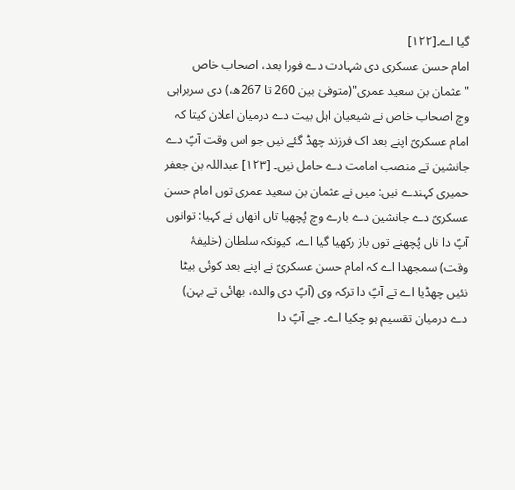گیا اے۔[۱۲۲]
امام حسن عسکری دی شہادت دے فورا بعد، اصحاب خاص "عثمان بن سعید عمری"(متوفیٰ بین 260 تا 267ھ،) دی سربراہی وچ اصحاب خاص نے شیعیان اہل بیت دے درمیان اعلان کیتا کہ امام عسکریؑ اپنے بعد اک فرزند چھڈ گئے نيں جو اس وقت آپؑ دے جانشین تے منصب امامت دے حامل نيں۔ [۱۲۳] عبداللہ بن جعفر حمیری کہندے نيں: ميں نے عثمان بن سعید عمری توں امام حسن عسکریؑ دے جانشین دے بارے وچ پُچھیا تاں انھاں نے کہیا: توانوں آپؑ دا ناں پُچھنے توں باز رکھیا گیا اے، کیونکہ سلطان (خلیفۂ وقت) سمجھدا اے کہ امام حسن عسکریؑ نے اپنے بعد کوئی بیٹا نئيں چھڈیا اے تے آپؑ دا ترکہ وی (آپؑ دی والدہ، بھائی تے بہن) دے درمیان تقسیم ہو چکيا اے۔ جے آپؑ دا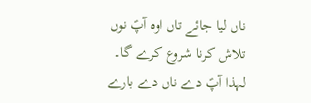ناں لیا جائے تاں اوہ آپؑ نوں تلاش کرنا شروع کرے گا۔ لہذا آپؑ دے ناں دے بارے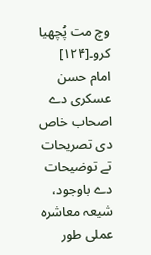وچ مت پُچھیا کرو۔[۱۲۴]
امام حسن عسکری دے اصحاب خاص دی تصریحات تے توضیحات دے باوجود، شیعہ معاشرہ عملی طور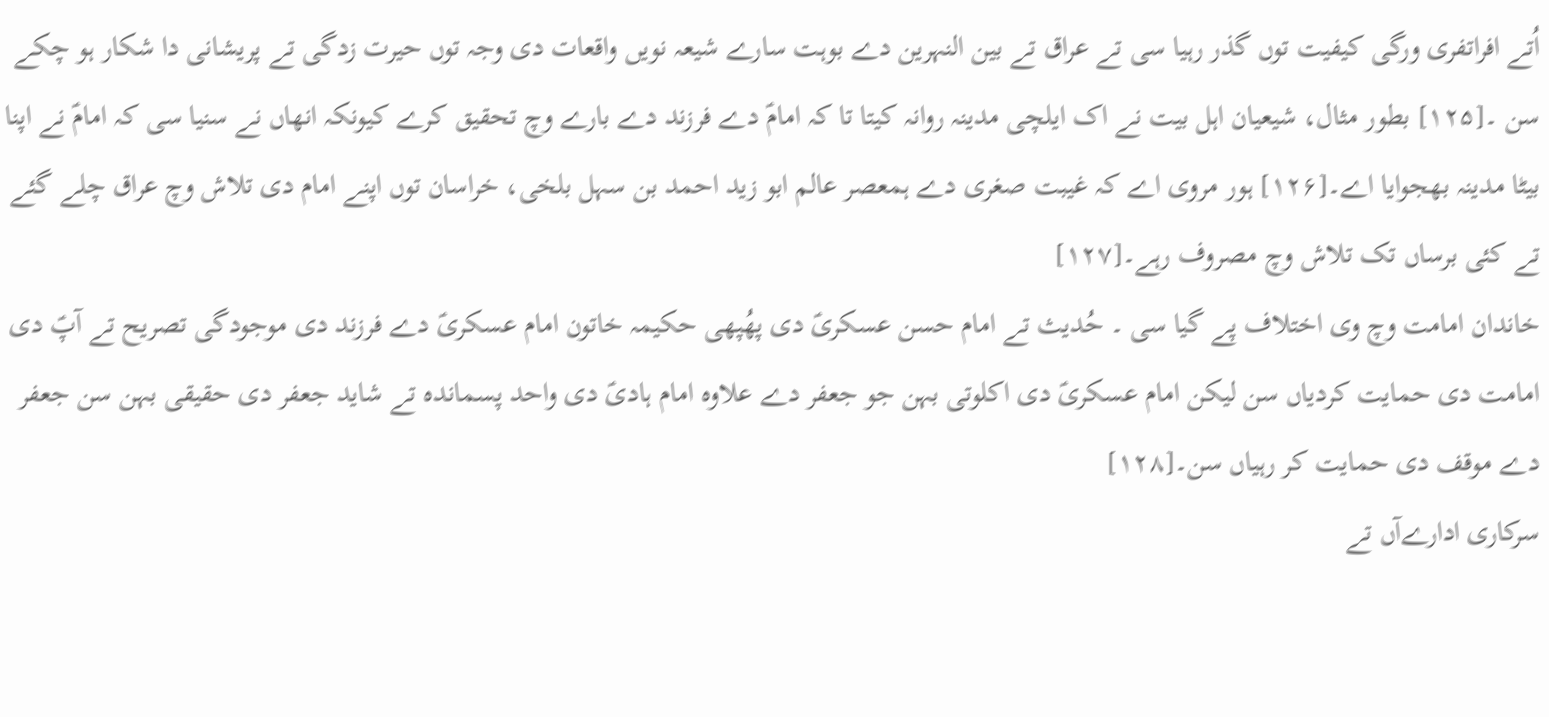اُتے افراتفری ورگی کیفیت توں گذر رہیا سی تے عراق تے بین النہرین دے بوہت سارے شیعہ نويں واقعات دی وجہ توں حیرت زدگی تے پریشانی دا شکار ہو چکے سن ۔[۱۲۵] بطور مثال، شیعیان اہل بیت نے اک ایلچی مدینہ روانہ کیتا تا کہ امامؑ دے فرزند دے بارے وچ تحقیق کرے کیونکہ انھاں نے سنیا سی کہ امامؑ نے اپنا بیٹا مدینہ بھجوایا اے۔[۱۲۶] ہور مروی اے کہ غیبت صغری دے ہمعصر عالم ابو زید احمد بن سہل بلخی، خراسان توں اپنے امام دی تلاش وچ عراق چلے گئے تے کئی برساں تک تلاش وچ مصروف رہے۔[۱۲۷]
خاندان امامت وچ وی اختلاف پے گیا سی ۔ حُدیث تے امام حسن عسکریؑ دی پھُپھی حکیمہ خاتون امام عسکریؑ دے فرزند دی موجودگی تصریح تے آپؑ دی امامت دی حمایت کردیاں سن لیکن امام عسکریؑ دی اکلوتی بہن جو جعفر دے علاوہ امام ہادیؑ دی واحد پسماندہ تے شاید جعفر دی حقیقی بہن سن جعفر دے موقف دی حمایت کر رہیاں سن۔[۱۲۸]
سرکاری ادارےآں تے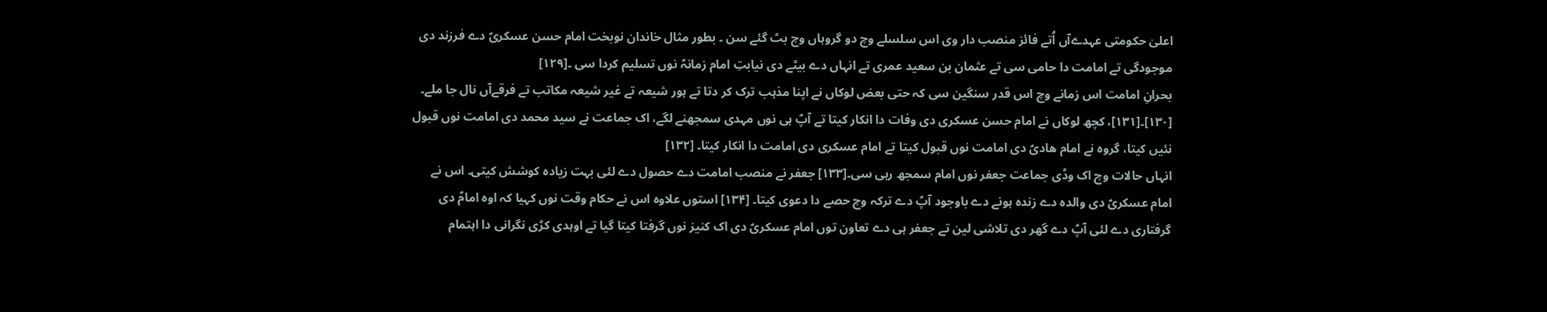اعلیٰ حکومتی عہدےآں اُتے فائز منصب دار وی اس سلسلے وچ دو گروہاں وچ بٹ گئے سن ۔ بطور مثال خاندان نوبخت امام حسن عسکریؑ دے فرزند دی موجودگی تے امامت دا حامی سی تے عثمان بن سعید عمری تے انہاں دے بیٹے دی نیابتِ امام زمانہؑ نوں تسلیم کردا سی ۔[۱۲۹]
بحرانِ امامت اس زمانے وچ اس قدر سنگین سی کہ حتی بعض لوکاں نے اپنا مذہب ترک کر دتا تے ہور شیعہ تے غیر شیعہ مکاتب تے فرقےآں نال جا ملے۔ [۱۳۰]۔[۱۳۱]، کچھ لوکاں نے امام حسن عسکری دی وفات دا انکار کیتا تے آپؑ ہی نوں مہدی سمجھنے لگے، اک جماعت نے سید محمد دی امامت نوں قبول نئيں کیتا، گروه نے امام هادیؑ دی امامت نوں قبول کیتا تے امام عسکری دی امامت دا انکار کیتا۔ [۱۳۲]
انہاں حالات وچ اک وڈی جماعت جعفر نوں امام سمجھ رہی سی۔[۱۳۳] جعفر نے منصب امامت دے حصول دے لئی بہت زیادہ کوشش کيتی۔ اس نے امام عسکریؑ دی والدہ دے زندہ ہونے دے باوجود آپؑ دے ترکہ وچ حصے دا دعوی کیتا۔ [۱۳۴] استوں علاوہ اس نے حکام وقت نوں کہیا کہ اوہ امامؑ دی گرفتاری دے لئی آپؑ دے گھر دی تلاشی لین تے جعفر ہی دے تعاون توں امام عسکریؑ دی اک کنيز نوں گرفتا کیتا گیا تے اوہدی کڑی نگرانی دا اہتمام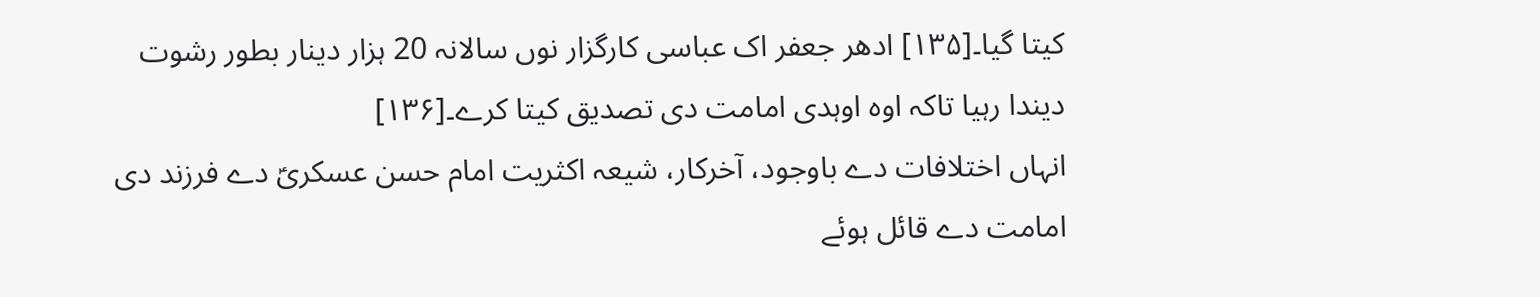کیتا گیا۔[۱۳۵] ادھر جعفر اک عباسی کارگزار نوں سالانہ 20 ہزار دینار بطور رشوت دیندا رہیا تاکہ اوہ اوہدی امامت دی تصدیق کیتا کرے۔[۱۳۶]
انہاں اختلافات دے باوجود، آخرکار، شیعہ اکثریت امام حسن عسکریؑ دے فرزند دی امامت دے قائل ہوئے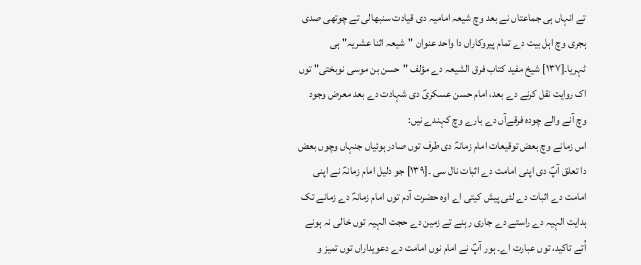تے انہاں ہی جماعتاں نے بعد وچ شیعہ امامیہ دی قیادت سنبھالی تے چوتھی صدی ہجری وچ اہل بیت دے تمام پیروکاراں دا واحد عنوان "شیعہ اثنا عشریہ" ہی ٹہریا۔[۱۳۷] شیخ مفید کتاب فرق الشیعہ دے مؤلف "حسن بن موسی نوبختی" توں اک روایت نقل کرنے دے بعد، امام حسن عسکریؑ دی شہادت دے بعد معرض وجود وچ آنے والے چودہ فرقےآں دے بارے وچ کہندے نيں:
اس زمانے وچ بعض توقیعات امام زمانہؑ دی طرف توں صادر ہوئیاں جنہاں وچوں بعض دا تعلق آپؑ دی اپنی امامت دے اثبات نال سی ۔[۱۳۹] جو دلیل امام زمانہؑ نے اپنی امامت دے اثبات دے لئی پیش کیتی اے اوہ حضرت آدم توں امام زمانہؑ دے زمانے تک ہدایت الہیہ دے راستے دے جاری رہنے تے زمین دے حجت الہیہ توں خالی نہ ہونے اُتے تاکید، توں عبارت اے۔ ہور آپؑ نے امام نوں امامت دے دعویداراں توں تمیز و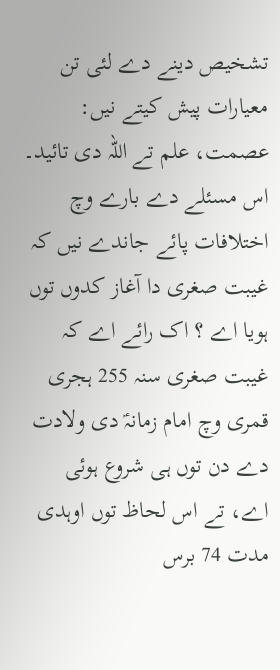تشخیص دینے دے لئی تن معیارات پیش کيتے نيں: عصمت، علم تے اللہ دی تائید۔
اس مسئلے دے بارے وچ اختلافات پائے جاندے نيں کہ غیبت صغری دا آغاز کدوں توں ہويا اے ؟ اک رائے اے کہ غیبت صغری سنہ 255 ہجری قمری وچ امام زمانہؑ دی ولادت دے دن توں ہی شروع ہوئی اے، تے اس لحاظ توں اوہدی مدت 74 برس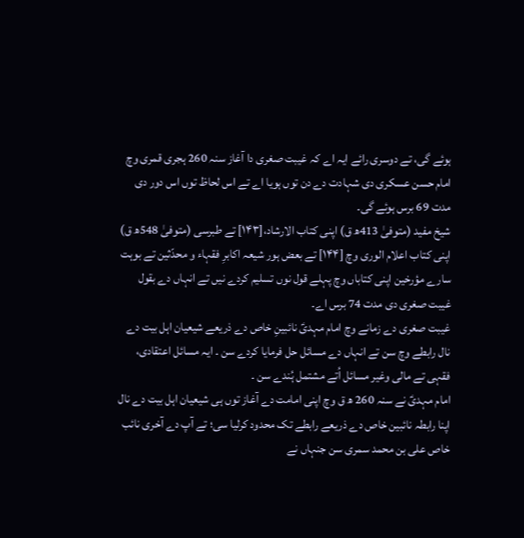ہوئے گی، تے دوسری رائے ایہ اے کہ غیبت صغری دا آغاز سنہ 260 ہجری قمری وچ امام حسن عسکری دی شہادت دے دن توں ہويا اے تے اس لحاظ توں اس دور دی مدت 69 برس ہوئے گی۔
شیخ مفید (متوفیٰ 413ھ ق) اپنی کتاب الارشاد،[۱۴۳] تے طبرسی (متوفیٰ 548ھ ق) اپنی کتاب اعلام الوری وچ [۱۴۴] تے بعض ہور شیعہ اکابرِ فقہاء و محدّثین تے بوہت سارے مؤرخین اپنی کتاباں وچ پہلے قول نوں تسلیم کردے نيں تے انہاں دے بقول غیبت صغری دی مدت 74 برس اے۔
غیبت صغری دے زمانے وچ امام مہدیؑ نائبینِ خاص دے ذریعے شیعیان اہل بیت دے نال رابطے وچ سن تے انہاں دے مسائل حل فرمایا کردے سن ۔ ایہ مسائل اعتقادی، فقہی تے مالی وغیر مسائل اُتے مشتمل ہُندے سن ۔
امام مہدیؑ نے سنہ 260 ھ ق وچ اپنی امامت دے آغاز توں ہی شیعیان اہل بیت دے نال اپنا رابطہ نائبین خاص دے ذریعے رابطے تک محدود کرلیا سی؛ تے آپ دے آخری نائب خاص علی بن محمد سمری سن جنہاں نے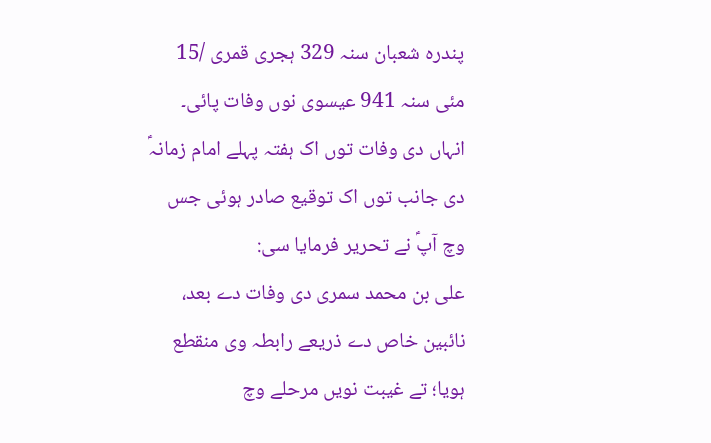پندرہ شعبان سنہ 329 ہجری قمری /15 مئی سنہ 941 عیسوی نوں وفات پائی۔ انہاں دی وفات توں اک ہفتہ پہلے امام زمانہؑ دی جانب توں اک توقیع صادر ہوئی جس وچ آپؑ نے تحریر فرمایا سی:
علی بن محمد سمری دی وفات دے بعد، نائبین خاص دے ذریعے رابطہ وی منقطع ہويا؛ تے غیبت نويں مرحلے وچ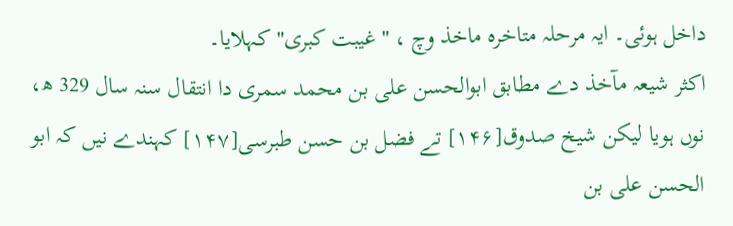داخل ہوئی۔ ایہ مرحلہ متاخرہ ماخذ وچ ، "غیبت کبری" کہلایا۔
اکثر شیعہ مآخذ دے مطابق ابوالحسن علی بن محمد سمری دا انتقال سنہ سال 329 ھ، نوں ہويا لیکن شیخ صدوق[۱۴۶] تے فضل بن حسن طبرسی[۱۴۷] کہندے نيں کہ ابو الحسن علی بن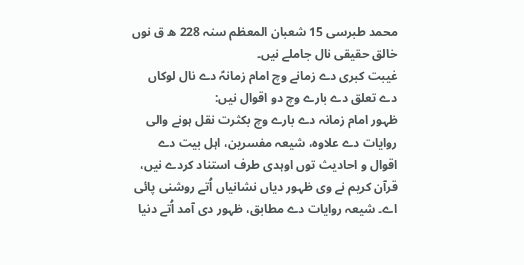محمد طبرسی 15 شعبان المعظم سنہ 228 ھ ق نوں خالق حقیقی نال جاملے نيں۔
غیبت کبری دے زمانے وچ امام زمانہؑ دے نال لوکاں دے تعلق دے بارے وچ دو اقوال نيں:
ظہور امام زمانہ دے بارے وچ بکثرت نقل ہونے والی روایات دے علاوہ، شیعہ مفسرین، اہل بیت دے اقوال و احادیث توں اوہدی طرف استناد کردے نيں، قرآن کریم نے وی ظہور دیاں نشانیاں اُتے روشنی پائی اے۔ شیعہ روایات دے مطابق، ظہور دی آمد اُتے دنیا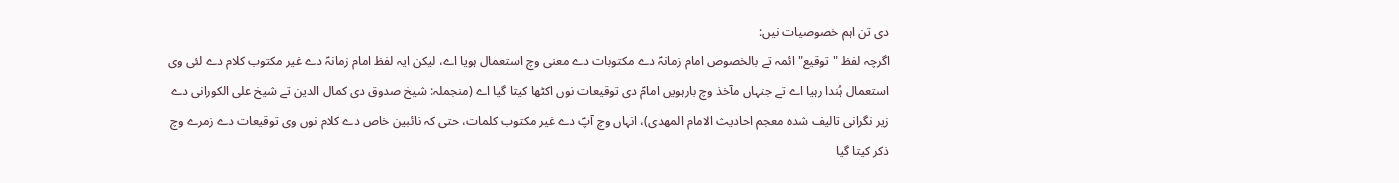دی تن اہم خصوصیات نيں:
اگرچہ لفظ "توقیع" ائمہ تے بالخصوص امام زمانہؑ دے مکتوبات دے معنی وچ استعمال ہويا اے، لیکن ایہ لفظ امام زمانہؑ دے غیر مکتوب کلام دے لئی وی استعمال ہُندا رہیا اے تے جنہاں مآخذ وچ بارہويں امامؑ دی توقیعات نوں اکٹھا کیتا گیا اے (منجملہ: شیخ صدوق دی کمال الدین تے شیخ علی الکورانی دے زیر نگرانی تالیف شدہ معجم احادیث الامام المهدی)، انہاں وچ آپؑ دے غیر مکتوب کلمات، حتی کہ نائبین خاص دے کلام نوں وی توقیعات دے زمرے وچ ذکر کیتا گیا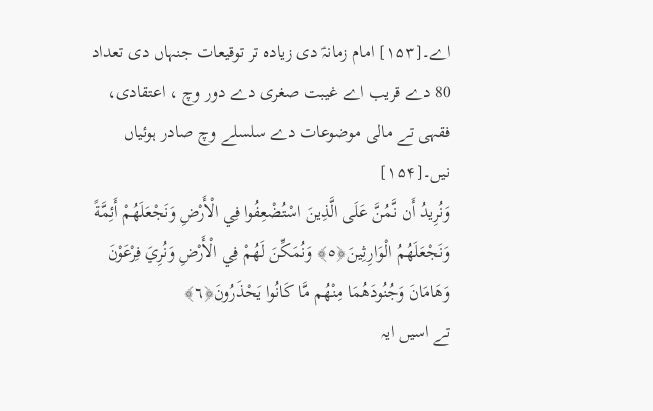اے۔[۱۵۳] امام زمانہؑ دی زیادہ تر توقیعات جنہاں دی تعداد 80 دے قریب اے غیبت صغری دے دور وچ ، اعتقادی، فقہی تے مالی موضوعات دے سلسلے وچ صادر ہوئیاں نيں۔[۱۵۴]
وَنُرِيدُ أَن نَّمُنَّ عَلَى الَّذِينَ اسْتُضْعِفُوا فِي الْأَرْضِ وَنَجْعَلَهُمْ أَئِمَّةً وَنَجْعَلَهُمُ الْوَارِثِينَ﴿٥﴾ وَنُمَكِّنَ لَهُمْ فِي الْأَرْضِ وَنُرِيَ فِرْعَوْنَ وَهَامَانَ وَجُنُودَهُمَا مِنْهُم مَّا كَانُوا يَحْذَرُونَ﴿٦﴾
تے اسيں ایہ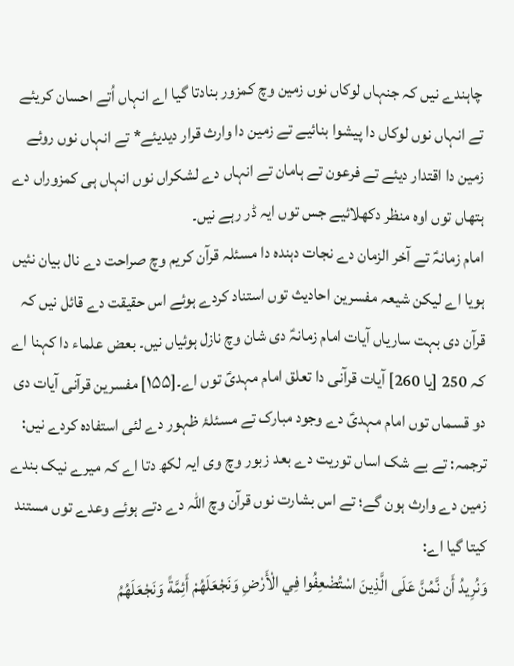چاہندے نيں کہ جنہاں لوکاں نوں زمین وچ کمزور بنادتا گیا اے انہاں اُتے احسان کریئے تے انہاں نوں لوکاں دا پیشوا بنائیے تے زمین دا وارث قرار دیدیئے* تے انہاں نوں روئے زمین دا اقتدار دیئے تے فرعون تے ہامان تے انہاں دے لشکراں نوں انہاں ہی کمزوراں دے ہتھاں توں اوہ منظر دکھلائیے جس توں ایہ ڈر رہے نيں۔
امام زمانہؑ تے آخر الزمان دے نجات دہندہ دا مسئلہ قرآن کریم وچ صراحت دے نال بیان نئيں ہويا اے لیکن شیعہ مفسرین احادیث توں استناد کردے ہوئے اس حقیقت دے قائل نيں کہ قرآن دی بہت ساریاں آیات امام زمانہؑ دی شان وچ نازل ہوئیاں نيں۔ بعض علماء دا کہنا اے کہ 250 [یا 260] آیات قرآنی دا تعلق امام مہدیؑ توں اے۔[۱۵۵] مفسرین قرآنی آیات دی دو قسماں توں امام مہدیؑ دے وجود مبارک تے مسئلۂ ظہور دے لئی استفادہ کردے نيں:
ترجمہ: تے بے شک اساں توریت دے بعد زبور وچ وی ایہ لکھ دتا اے کہ میرے نیک بندے زمین دے وارث ہون گے؛ تے اس بشارت نوں قرآن وچ اللہ دے دتے ہوئے وعدے توں مستند کیتا گیا اے:
وَنُرِيدُ أَن نَّمُنَّ عَلَى الَّذِينَ اسْتُضْعِفُوا فِي الْأَرْضِ وَنَجْعَلَهُمْ أَئِمَّةً وَنَجْعَلَهُمُ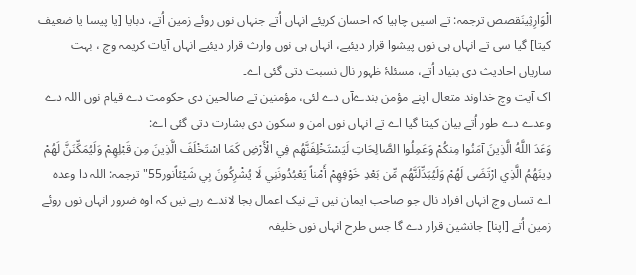الْوَارِثِينَقصص ترجمہ: تے اسیں چاہیا کہ احسان کریئے انہاں اُتے جنہاں نوں روئے زمین اُتے، دبایا [یا پیسا یا ضعیف کیتا] گیا سی تے انہاں ہی نوں پیشوا قرار دیئیے، انہاں ہی نوں وارث قرار دیئیے انہاں آیات کریمہ وچ ، بہت ساریاں احادیث دی بنیاد اُتے، مسئلۂ ظہور نال نسبت دتی گئی اے۔
اک آیت وچ خداوند متعال اپنے مؤمن بندےآں دے لئی، مؤمنین تے صالحین دی حکومت دے قیام نوں اللہ دے وعدے دے طور اُتے بیان کیتا گیا اے تے انہاں نوں امن و سکون دی بشارت دتی گئی اے:
وَعَدَ اللَّهُ الَّذِينَ آمَنُوا مِنكُمْ وَعَمِلُوا الصَّالِحَاتِ لَيَسْتَخْلِفَنَّهُم فِي الْأَرْضِ كَمَا اسْتَخْلَفَ الَّذِينَ مِن قَبْلِهِمْ وَلَيُمَكِّنَنَّ لَهُمْ دِينَهُمُ الَّذِي ارْتَضَى لَهُمْ وَلَيُبَدِّلَنَّهُم مِّن بَعْدِ خَوْفِهِمْ أَمْناً يَعْبُدُونَنِي لَا يُشْرِكُونَ بِي شَيْئاًنور55" ترجمہ: اللہ دا وعدہ اے تساں وچ انہاں افراد نال جو صاحب ایمان نيں تے نیک اعمال بجا لاندے رہے نيں کہ اوہ ضرور انہاں نوں روئے زمین اُتے [اپنا] جانشین قرار دے گا جس طرح انہاں نوں خلیفہ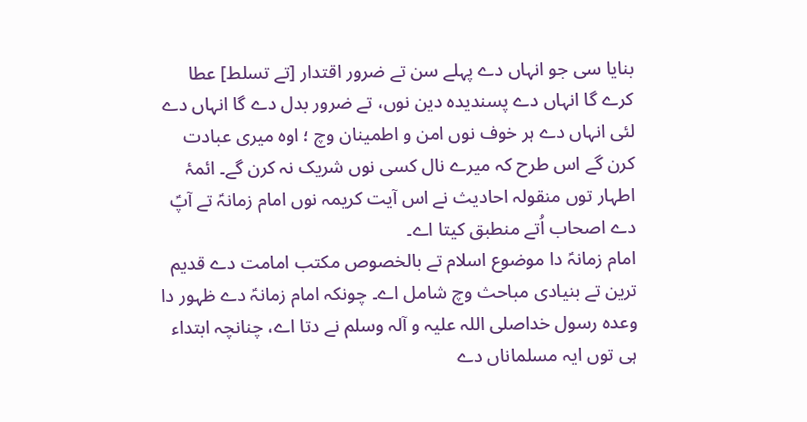بنایا سی جو انہاں دے پہلے سن تے ضرور اقتدار [تے تسلط] عطا کرے گا انہاں دے پسندیدہ دین نوں، تے ضرور بدل دے گا انہاں دے لئی انہاں دے ہر خوف نوں امن و اطمینان وچ ؛ اوہ میری عبادت کرن گے اس طرح کہ میرے نال کسی نوں شریک نہ کرن گے۔ ائمۂ اطہار توں منقولہ احادیث نے اس آیت کریمہ نوں امام زمانہؑ تے آپؑ دے اصحاب اُتے منطبق کیتا اے۔
امام زمانہؑ دا موضوع اسلام تے بالخصوص مکتب امامت دے قدیم ترین تے بنیادی مباحث وچ شامل اے۔ چونکہ امام زمانہؑ دے ظہور دا وعدہ رسول خداصلی اللہ علیہ و آلہ وسلم نے دتا اے، چنانچہ ابتداء ہی توں ایہ مسلماناں دے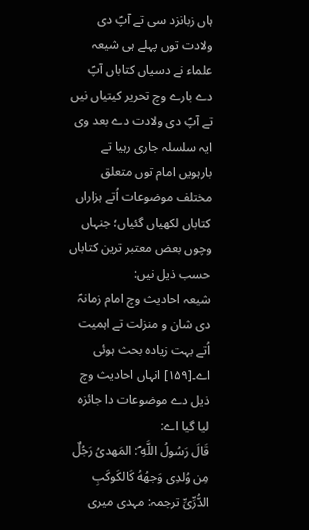ہاں زبانزد سی تے آپؑ دی ولادت توں پہلے ہی شیعہ علماء نے دسیاں کتاباں آپؑ دے بارے وچ تحریر کيتیاں نيں تے آپؑ دی ولادت دے بعد وی ایہ سلسلہ جاری رہیا تے بارہويں امام توں متعلق مختلف موضوعات اُتے ہزاراں کتاباں لکھیاں گئياں؛ جنہاں وچوں بعض معتبر ترین کتاباں حسب ذیل نيں:
شیعہ احادیث وچ امام زمانہؑ دی شان و منزلت تے اہمیت اُتے بہت زیادہ بحث ہوئی اے۔[۱۵۹] انہاں احادیث وچ ذیل دے موضوعات دا جائزہ لیا گیا اے:
قَالَ رَسُولُ اللَّهِ ؐ: المَهدیُ رَجُلٌ مِن وُلدِی وَجهُهُ کَالکَوکَبِ الدُّرِّیِّ ترجمہ: مہدی میری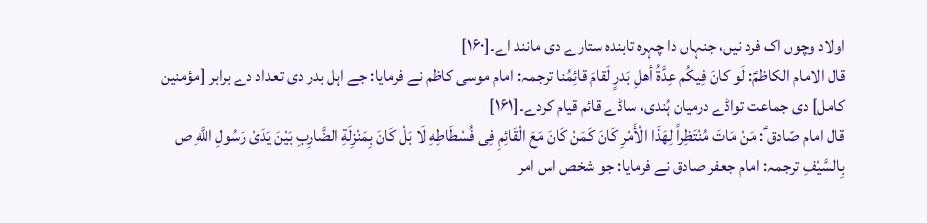اولاد وچوں اک فرد نيں، جنہاں دا چہرہ تابندہ ستارے دی مانند اے۔[۱۶۰]
قال الامام الکاظمؑ: لَو کانَ فِیکُم عِدَّةُ أهلِ بَدرٍ لَقامَ قائِمُنا ترجمہ: امام موسی کاظم نے فرمایا: جے اہل بدر دی تعداد دے برابر [مؤمنین کامل] دی جماعت تواڈے درمیان ہُندی، ساڈے قائم قیام کردے۔[۱۶۱]
قال امام صّادق ؑ: مَنْ مَاتَ مُنْتَظِراً لِهَذَا الْأَمْرِ کَانَ کَمَنْ کَانَ مَعَ الْقَائِمِ فِی فُسْطَاطِهِ لَا بَلْ کَانَ بِمَنْزِلَةِ الضَّارِبِ بَیْنَ یَدَیْ رَسُولِ اللَّهِ ص بِالسَّیْفِ ترجمہ: امام جعفر صادق نے فرمایا: جو شخص اس امر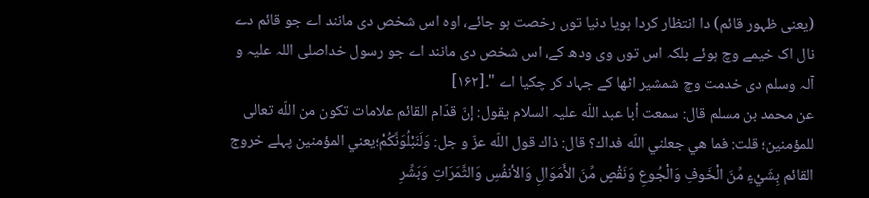(یعنی ظہور قائم) دا انتظار کردا ہويا دنیا توں رخصت ہو جائے، اوہ اس شخص دی مانند اے جو قائم دے نال اک خیمے وچ ہوئے بلکہ اس توں وی ودھ کے، اس شخص دی مانند اے جو رسول خداصلی اللہ علیہ و آلہ وسلم دی خدمت وچ شمشیر اٹھا کے جہاد کر چکيا اے "۔[۱۶۲]
عن محمد بن مسلم قال: سمعت أبا عبد اللّه عليہ السلام يقول: إنّ قدّام القائم علامات تكون من اللّه تعالى للمؤمنين؛ قلت: فما هي جعلني اللّه فداك؟ قال: ذاك قول اللّه عزّ و جل: وَلَنَبْلُوَنَّكُمْ؛يعني المؤمنين پہلے خروج القائم بِشَيْءٍ مِّنَ الْخَوفِ وَالْجُوعِ وَنَقْصٍ مِّنَ الأَمَوَالِ وَالأنفُسِ وَالثَّمَرَاتِ وَبَشِّرِ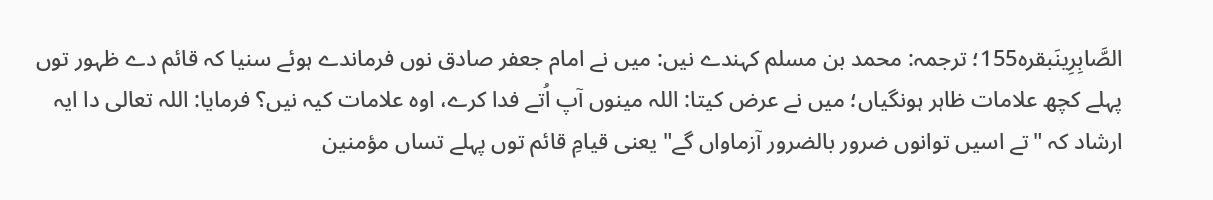الصَّابِرِينَبقرہ155؛ ترجمہ: محمد بن مسلم کہندے نيں: ميں نے امام جعفر صادق نوں فرماندے ہوئے سنیا کہ قائم دے ظہور توں پہلے کچھ علامات ظاہر ہونگیاں؛ ميں نے عرض کیتا: اللہ مینوں آپ اُتے فدا کرے، اوہ علامات کیہ نيں؟ فرمایا: اللہ تعالی دا ایہ ارشاد کہ "تے اسيں توانوں ضرور بالضرور آزماواں گے" یعنی قیامِ قائم توں پہلے تساں مؤمنین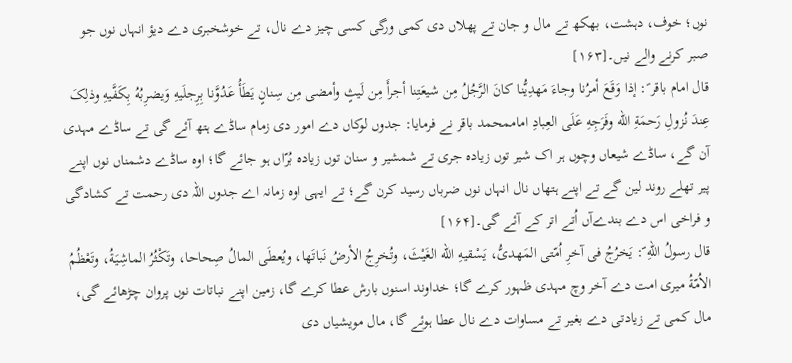نوں؛ خوف، دہشت، بھکھ تے مال و جان تے پھلاں دی کمی ورگی کسی چیز دے نال، تے خوشخبری دے دیؤ انہاں نوں جو صبر کرنے والے نيں۔[۱۶۳]
قال امام باقر ؑ: إذا وَقَعَ أمرُنا وجاءَ مَهدِیُّنا کانَ الرَّجُلُ مِن شیعَتِنا أجرأَ مِن لَیثٍ وأمضی مِن سِنانٍ یَطَأُ عَدُوَّنا بِرِجلَیهِ وَیضرِبُهُ بِکَفَّیهِ وذلِکَ عِندَ نُزولِ رَحمَةِ اللّه وفَرَجِهِ عَلَی العِبادِ اماممحمد باقر نے فرمایا: جدوں لوکاں دے امور دی زمام ساڈے ہتھ آئے گی تے ساڈے مہدی آن گے، ساڈے شیعاں وچوں ہر اک شیر توں زیادہ جری تے شمشیر و سنان توں زیادہ بُرّاں ہو جائے گا؛ اوہ ساڈے دشمناں نوں اپنے پیر تھلے روند لین گے تے اپنے ہتھاں نال انہاں نوں ضرباں رسید کرن گے؛ تے ایہی اوہ زمانہ اے جدوں اللہ دی رحمت تے کشادگی و فراخی اس دے بندےآں اُتے اتر کے آئے گی۔[۱۶۴]
قال رسولُ اللّهِ ؐ: یَخرُجُ فی آخرِ اُمّتی المَهدیُّ، یَسْقیهِ اللّه الغَیْثَ، وتُخرِجُ الأرضُ نَباتَها، ویُعطَی المالُ صِحاحا، وتَکْثُرُ الماشِیَةُ، وتَعْظُمُ الاُمّةُ میری امت دے آخر وچ مہدی ظہور کرے گا؛ خداوند اسنوں بارش عطا کرے گا، زمین اپنے نباتات نوں پروان چڑھائے گی، مال کمی تے زيادتی دے بغیر تے مساوات دے نال عطا ہوئے گا، مال مویشیاں دی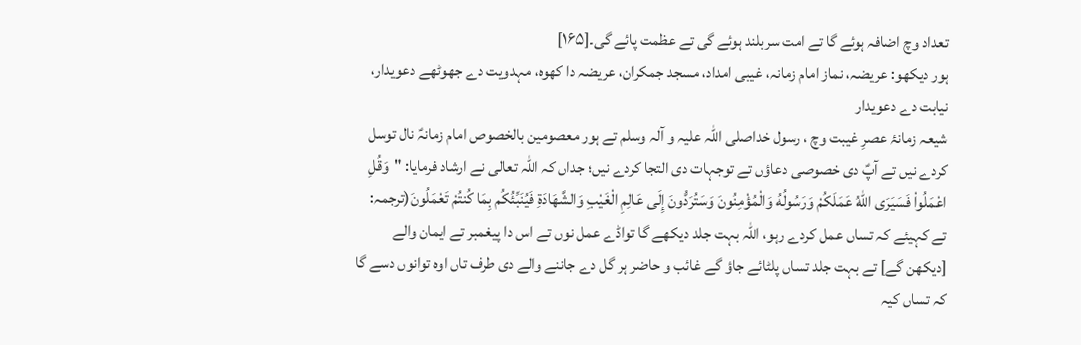تعداد وچ اضافہ ہوئے گا تے امت سربلند ہوئے گی تے عظمت پائے گی۔[۱۶۵]
ہور دیکھو: عریضہ، نماز امام زمانہ، غیبی امداد، مسجد جمکران، عریضہ دا کھوہ، مہدویت دے جھوٹھے دعویدار، نیابت دے دعویدار
شیعہ زمانۂ عصرِ غیبت وچ ، رسول خداصلی اللہ علیہ و آلہ وسلم تے ہور معصومین بالخصوص امام زمانہؑ نال توسل کردے نيں تے آپؑ دی خصوصی دعاؤں تے توجہات دی التجا کردے نيں؛ جداں کہ اللہ تعالی نے ارشاد فرمایا: "وَقُلِ اعْمَلُواْ فَسَيَرَى اللّهُ عَمَلَكُمْ وَرَسُولُهُ وَالْمُؤْمِنُونَ وَسَتُرَدُّونَ إِلَى عَالِمِ الْغَيْبِ وَالشَّهَادَةِ فَيُنَبِّئُكُم بِمَا كُنتُمْ تَعْمَلُونَ(ترجمہ: تے کہیئے کہ تساں عمل کردے رہو، اللہ بہت جلد دیکھے گا تواڈے عمل نوں تے اس دا پیغمبر تے ایمان والے [دیکھن گے] تے بہت جلد تساں پلٹائے جاؤ گے غائب و حاضر ہر گل دے جاننے والے دی طرف تاں اوہ توانوں دسے گا کہ تساں کیہ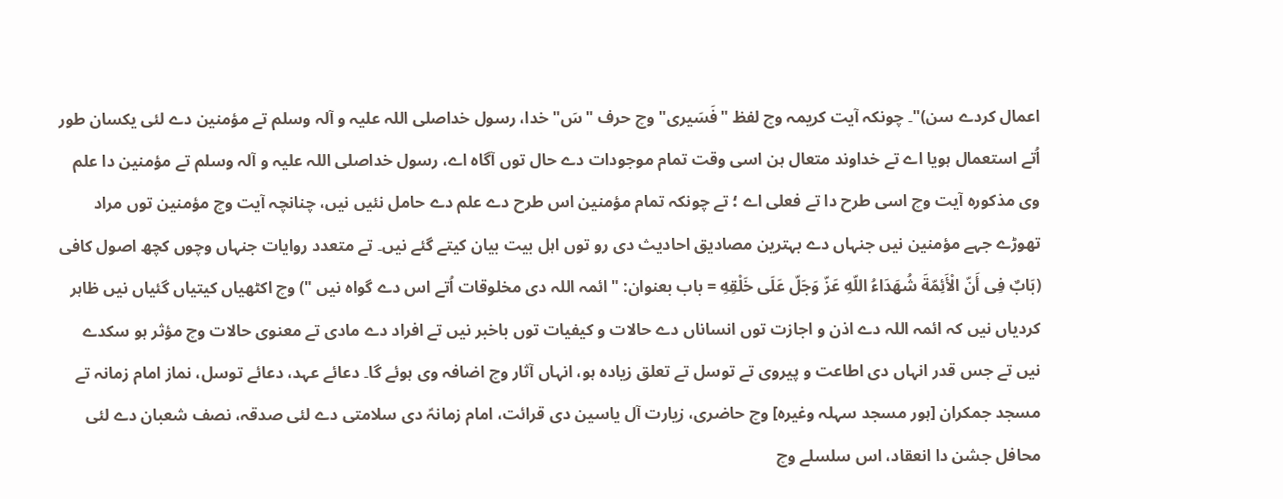اعمال کردے سن)"۔ چونکہ آیت کریمہ وچ لفظ "فَسَیری" وچ حرف "سَ" خدا، رسول خداصلی اللہ علیہ و آلہ وسلم تے مؤمنین دے لئی یکسان طور اُتے استعمال ہويا اے تے خداوند متعال ہن اسی وقت تمام موجودات دے حال توں آگاہ اے، رسول خداصلی اللہ علیہ و آلہ وسلم تے مؤمنین دا علم وی مذکورہ آیت وچ اسی طرح دا تے فعلی اے ؛ تے چونکہ تمام مؤمنین اس طرح دے علم دے حامل نئيں نيں، چنانچہ آیت وچ مؤمنین توں مراد تھوڑے جہے مؤمنین نيں جنہاں دے بہترین مصادیق احادیث دی رو توں اہل بیت بیان کيتے گئے نيں۔ تے متعدد روایات جنہاں وچوں کچھ اصول کافی (بَابٌ فِی أَنّ الْأَئِمّةَ شُهَدَاءُ اللّهِ عَزّ وَجَلّ عَلَی خَلْقِهِ = باب بعنوان: "ائمہ اللہ دی مخلوقات اُتے اس دے گواہ نيں ") وچ اکٹھیاں کیتیاں گئیاں نيں ظاہر کردیاں نيں کہ ائمہ اللہ دے اذن و اجازت توں انساناں دے حالات و کیفیات توں باخبر نيں تے افراد دے مادی تے معنوی حالات وچ مؤثر ہو سکدے نيں تے جس قدر انہاں دی اطاعت و پیروی تے توسل تے تعلق زیادہ ہو، انہاں آثار وچ اضافہ وی ہوئے گا۔ دعائے عہد، دعائے توسل، نماز امام زمانہ تے مسجد جمکران [ہور مسجد سہلہ وغیرہ] وچ حاضری، زیارت آل یاسین دی قرائت، امام زمانہؑ دی سلامتی دے لئی صدقہ، نصف شعبان دے لئی محافل جشن دا انعقاد، اس سلسلے وچ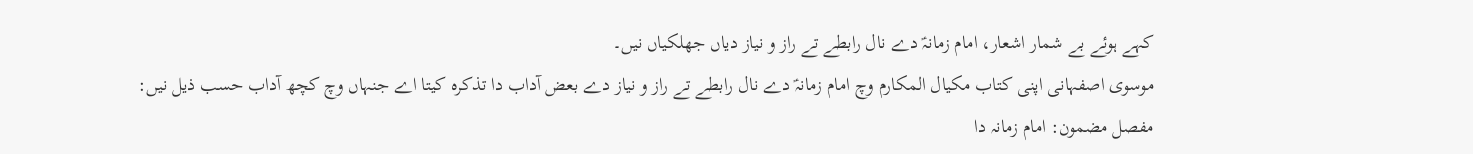کہے ہوئے بے شمار اشعار، امام زمانہؑ دے نال رابطے تے راز و نیاز دیاں جھلکیاں نيں۔
موسوی اصفہانی اپنی کتاب مکیال المکارم وچ امام زمانہؑ دے نال رابطے تے راز و نیاز دے بعض آداب دا تذکرہ کیتا اے جنہاں وچ کچھ آداب حسب ذيل نيں:
مفصل مضمون: امام زمانہ دا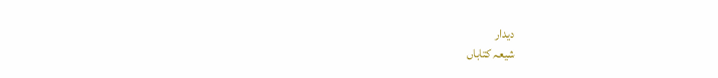دیدار
شیعہ کتاباں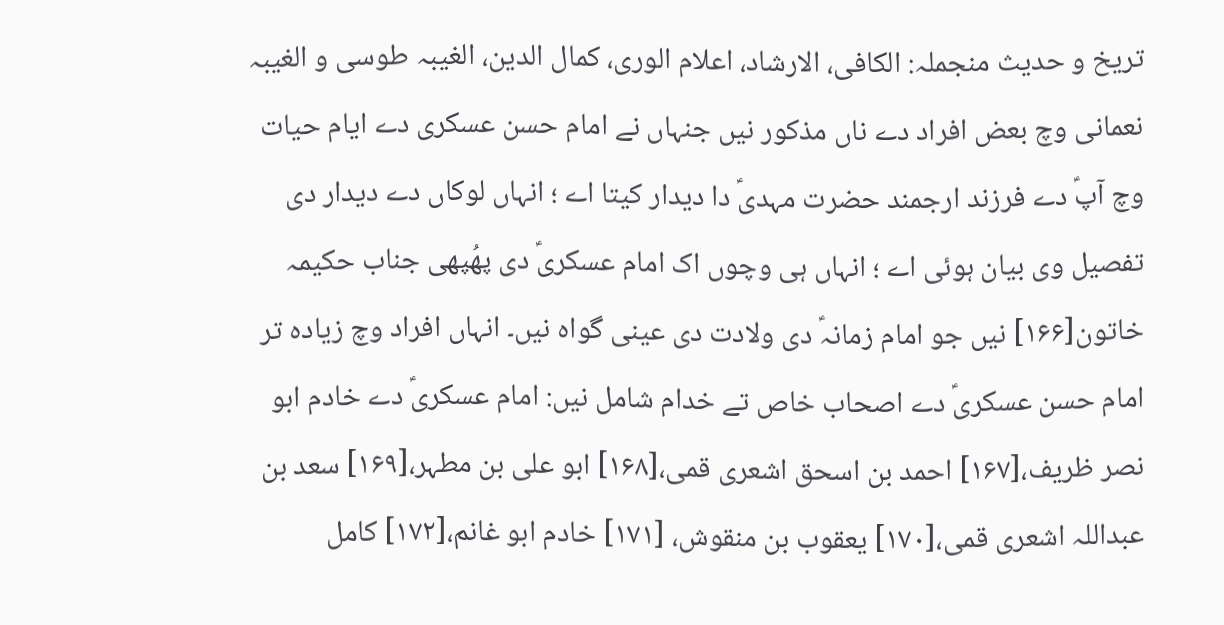تریخ و حدیث منجملہ: الکافی، الارشاد، اعلام الوری، کمال الدین، الغیبہ طوسی و الغیبہ نعمانی وچ بعض افراد دے ناں مذکور نيں جنہاں نے امام حسن عسکری دے ایام حیات وچ آپؑ دے فرزند ارجمند حضرت مہدیؑ دا دیدار کیتا اے ؛ انہاں لوکاں دے دیدار دی تفصیل وی بیان ہوئی اے ؛ انہاں ہی وچوں اک امام عسکریؑ دی پھُپھی جناب حکیمہ خاتون[۱۶۶] نيں جو امام زمانہؑ دی ولادت دی عینی گواہ نيں۔ انہاں افراد وچ زیادہ تر امام حسن عسکریؑ دے اصحاب خاص تے خدام شامل نيں: امام عسکریؑ دے خادم ابو نصر ظریف،[۱۶۷] احمد بن اسحق اشعری قمی،[۱۶۸] ابو علی بن مطہر،[۱۶۹] سعد بن عبداللہ اشعری قمی،[۱۷۰] یعقوب بن منقوش، [۱۷۱] خادم ابو غانم،[۱۷۲] کامل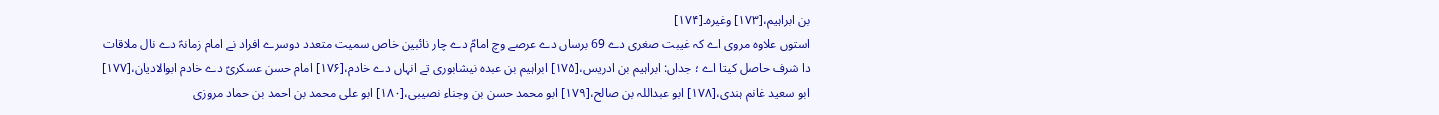بن ابراہیم،[۱۷۳] وغیرہ۔[۱۷۴]
استوں علاوہ مروی اے کہ غیبت صغری دے 69 برساں دے عرصے وچ امامؑ دے چار نائبین خاص سمیت متعدد دوسرے افراد نے امام زمانہؑ دے نال ملاقات دا شرف حاصل کیتا اے ؛ جداں: ابراہیم بن ادریس،[۱۷۵] ابراہیم بن عبدہ نیشابوری تے انہاں دے خادم،[۱۷۶] امام حسن عسکریؑ دے خادم ابوالادیان،[۱۷۷] ابو سعید غانم ہندی،[۱۷۸] ابو عبداللہ بن صالح،[۱۷۹] ابو محمد حسن بن وجناء نصیبی،[۱۸۰] ابو علی محمد بن احمد بن حماد مروزی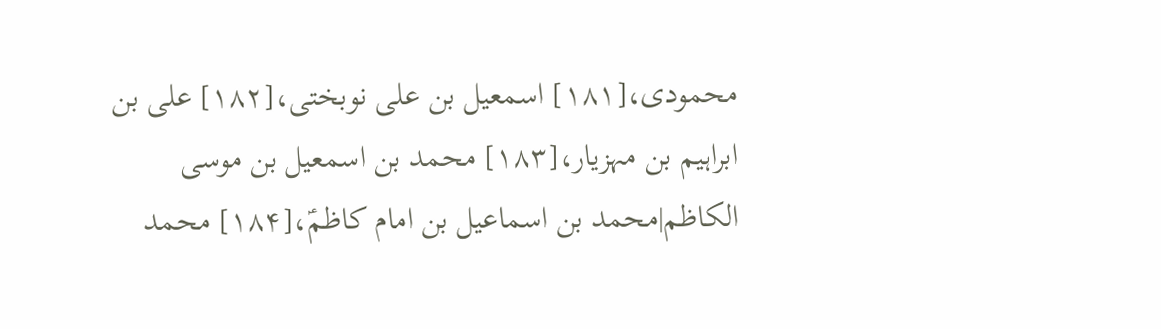محمودی،[۱۸۱] اسمعیل بن علی نوبختی،[۱۸۲] علی بن ابراہیم بن مہزیار،[۱۸۳] محمد بن اسمعیل بن موسی الکاظم|محمد بن اسماعیل بن امام کاظمؑ،[۱۸۴] محمد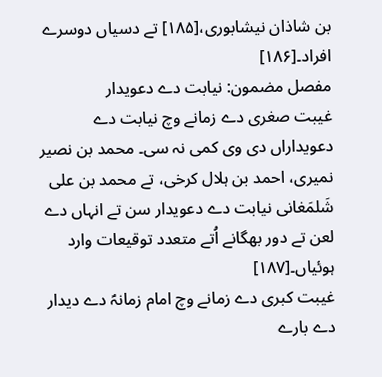بن شاذان نیشابوری،[۱۸۵] تے دسیاں دوسرے افراد۔[۱۸۶]
مفصل مضمون: نیابت دے دعویدار
غیبت صغری دے زمانے وچ نیابت دے دعویداراں دی وی کمی نہ سی۔ محمد بن نصیر نمیری، احمد بن ہلال کرخی، تے محمد بن علی شَلمَغانی نیابت دے دعویدار سن تے انہاں دے لعن تے دور بھگانے اُتے متعدد توقیعات وارد ہوئیاں۔[۱۸۷]
غیبت کبری دے زمانے وچ امام زمانہؑ دے دیدار دے بارے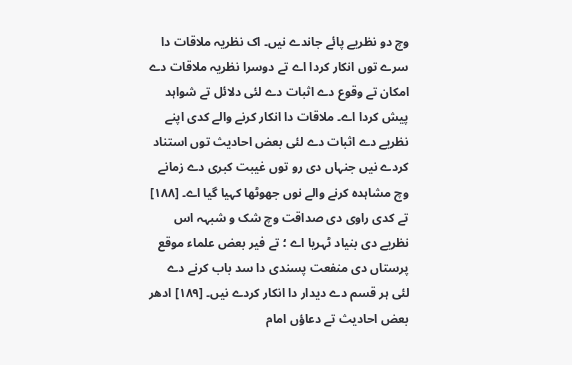وچ دو نظریے پائے جاندے نيں۔ اک نظریہ ملاقات دا سرے توں انکار کردا اے تے دوسرا نظریہ ملاقات دے امکان تے وقوع دے اثبات دے لئی دلائل تے شواہد پیش کردا اے۔ ملاقات دا انکار کرنے والے کدی اپنے نظریے دے اثبات دے لئی بعض احادیث توں استناد کردے نيں جنہاں دی رو توں غیبت کبری دے زمانے وچ مشاہدہ کرنے والے نوں جھوٹھا کہیا گیا اے۔ [۱۸۸] تے کدی راوی دی صداقت وچ شک و شبہہ اس نظریے دی بنیاد ٹہریا اے ؛ تے فیر بعض علماء موقع پرستاں دی منفعت پسندی دا سد باب کرنے دے لئی ہر قسم دے دیدار دا انکار کردے نيں۔ [۱۸۹] ادھر بعض احادیث تے دعاؤں امام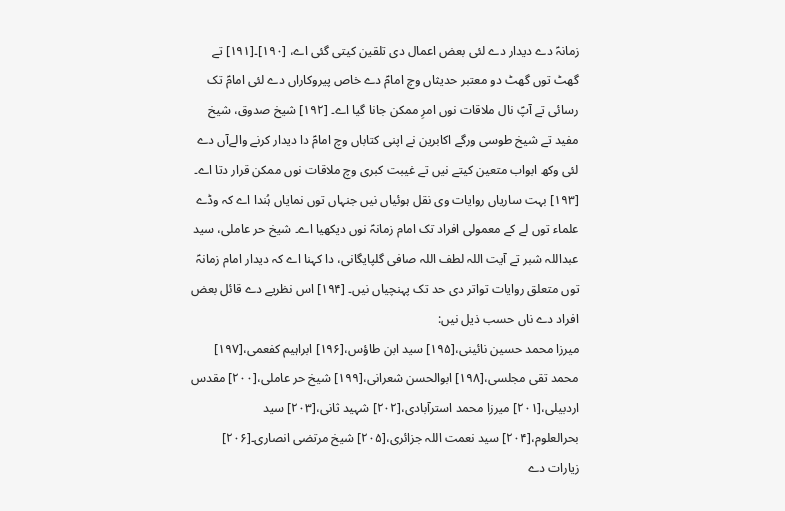زمانہؑ دے دیدار دے لئی بعض اعمال دی تلقین کيتی گئی اے، [۱۹۰]۔[۱۹۱] تے گھٹ توں گھٹ دو معتبر حدیثاں وچ امامؑ دے خاص پیروکاراں دے لئی امامؑ تک رسائی تے آپؑ نال ملاقات نوں امرِ ممکن جانا گیا اے۔ [۱۹۲] شیخ صدوق، شیخ مفید تے شیخ طوسی ورگے اکابرین نے اپنی کتاباں وچ امامؑ دا دیدار کرنے والےآں دے لئی وکھ ابواب متعین کيتے نيں تے غیبت کبری وچ ملاقات نوں ممکن قرار دتا اے۔ [۱۹۳] بہت ساریاں روایات وی نقل ہوئیاں نيں جنہاں توں نمایاں ہُندا اے کہ وڈے علماء توں لے کے معمولی افراد تک امام زمانہؑ نوں دیکھیا اے۔ شیخ حر عاملی، سید عبداللہ شبر تے آیت اللہ لطف اللہ صافی گلپایگانی، دا کہنا اے کہ دیدار امام زمانہؑ توں متعلق روایات تواتر دی حد تک پہنچیاں نيں۔ [۱۹۴] اس نظریے دے قائل بعض افراد دے ناں حسب ذیل نيں:
میرزا محمد حسین نائینی،[۱۹۵] سید ابن طاؤس،[۱۹۶] ابراہیم کفعمی،[۱۹۷] محمد تقی مجلسی،[۱۹۸] ابوالحسن شعرانی،[۱۹۹] شیخ حر عاملی،[۲۰۰] مقدس اردبیلی،[۲۰۱] میرزا محمد استرآبادی،[۲۰۲] شہید ثانی،[۲۰۳] سید بحرالعلوم،[۲۰۴] سید نعمت اللہ جزائری،[۲۰۵] شیخ مرتضی انصاری۔[۲۰۶]
زیارات دے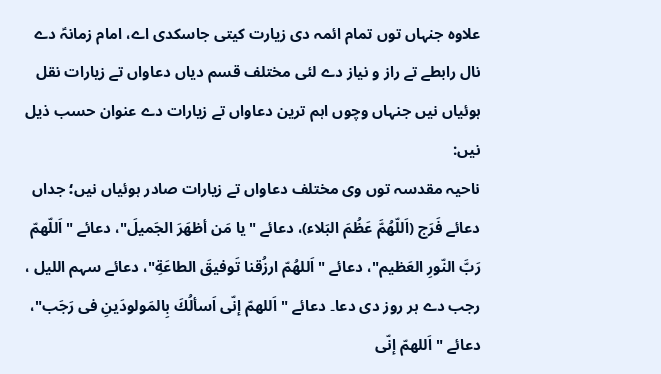علاوہ جنہاں توں تمام ائمہ دی زیارت کیتی جاسکدی اے، امام زمانہؑ دے نال رابطے تے راز و نیاز دے لئی مختلف قسم دیاں دعاواں تے زیارات نقل ہوئیاں نيں جنہاں وچوں اہم ترین دعاواں تے زیارات دے عنوان حسب ذیل نيں:
ناحیہ مقدسہ توں وی مختلف دعاواں تے زیارات صادر ہوئیاں نيں؛ جداں دعائے فَرَج (اَللّهُمَّ عَظُمَ البَلاء)، دعائے "یا مَن أظهَرَ الجَمیلَ"، دعائے "اَللّهمّ رَبَّ النّورِ العَظیم"، دعائے "اَللهُمّ ارزُقنا تَوفیقَ الطاعَةِ"، دعائے سہم اللیل ، رجب دے ہر روز دی دعا۔ دعائے "اَللهمّ إنّی اَسألُكَ بِالمَولودَینِ فی رَجَب"، دعائے "اَللهمّ إنّی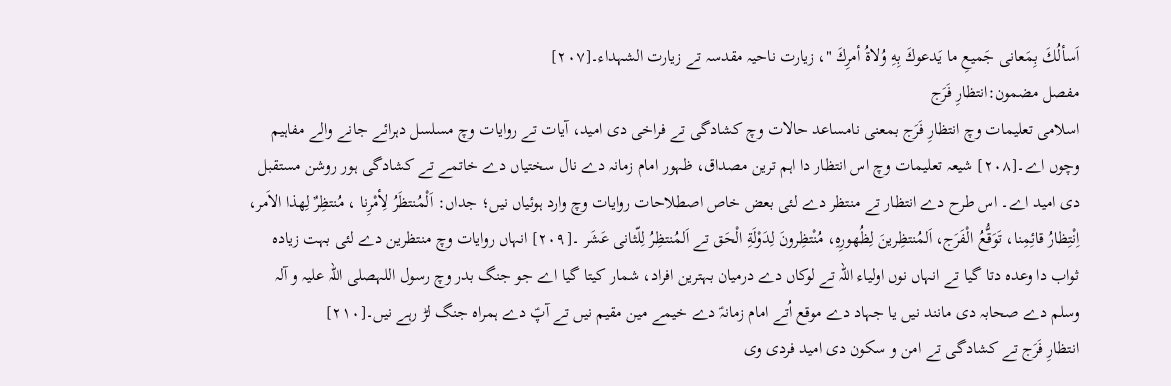اَسألُكَ بِمَعانی جَمیعِ ما یَدعوكَ بِهِ وُلاةُ أمرِكَ "، زیارت ناحیہ مقدسہ تے زیارت الشہداء۔[۲۰۷]
مفصل مضمون:انتظارِ فَرَج
اسلامی تعلیمات وچ انتظارِ فَرَج بمعنی نامساعد حالات وچ کشادگی تے فراخی دی امید، آیات تے روایات وچ مسلسل دہرائے جانے والے مفاہیم وچوں اے۔[۲۰۸] شیعہ تعلیمات وچ اس انتظار دا اہم ترین مصداق، ظہور امام زمانہ دے نال سختیاں دے خاتمے تے کشادگی ہور روشن مستقبل دی امید اے۔ اس طرح دے انتظار تے منتظر دے لئی بعض خاص اصطلاحات روایات وچ وارد ہوئیاں نيں؛ جداں: اَلْمُنتظَرُ لِأمْرِنا ، مُنتظِرٌ لِهذا الاَمر، اِنْتِظارُ قائِمِنا، تَوَقُّعُ الْفَرَج، اَلمُنتظِرینَ لِظُهورِهِ، مُنْتظِرونَ لِدَوْلَةِ الْحَق تے اَلمُنتظِرُ لِلّثانی عَشَر ۔[۲۰۹] انہاں روایات وچ منتظرین دے لئی بہت زیادہ ثواب دا وعدہ دتا گیا تے انہاں نوں اولیاء اللہ تے لوکاں دے درمیان بہترین افراد، شمار کیتا گیا اے جو جنگ بدر وچ رسول اللہصلی اللہ علیہ و آلہ وسلم دے صحابہ دی مانند نيں یا جہاد دے موقع اُتے امام زمانہؑ دے خیمے مین مقیم نيں تے آپؑ دے ہمراہ جنگ لڑ رہے نيں۔[۲۱۰]
انتظارِ فَرَج تے کشادگی تے امن و سکون دی امید فردی وی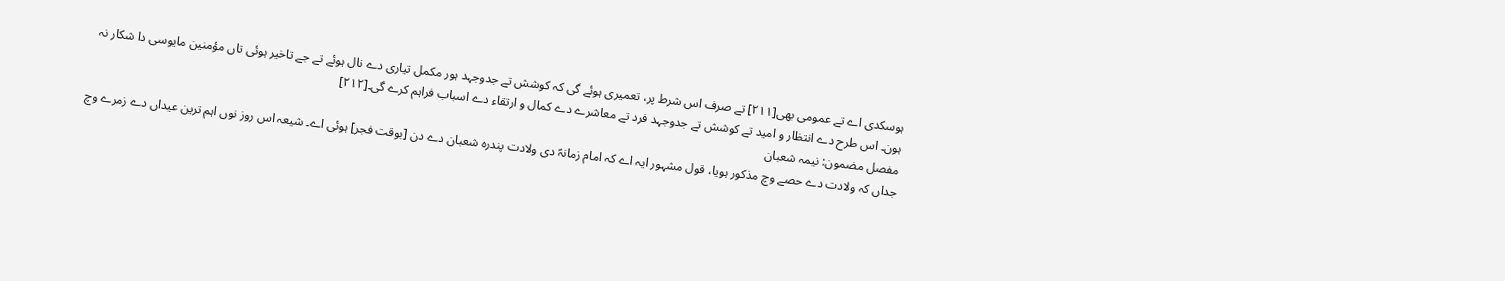ہوسکدی اے تے عمومی بھی[۲۱۱] تے صرف اس شرط پر، تعمیری ہوئے گی کہ کوشش تے جدوجہد ہور مکمل تیاری دے نال ہوئے تے جے تاخیر ہوئی تاں مؤمنین مایوسی دا شکار نہ ہون۔ اس طرح دے انتظار و امید تے کوشش تے جدوجہد فرد تے معاشرے دے کمال و ارتقاء دے اسباب فراہم کرے گی۔[۲۱۲]
مفصل مضمون: نیمہ شعبان
جداں کہ ولادت دے حصے وچ مذکور ہويا، قول مشہور ایہ اے کہ امام زمانہؑ دی ولادت پندرہ شعبان دے دن [بوقت فجر] ہوئی اے۔ شیعہ اس روز نوں اہم ترین عیداں دے زمرے وچ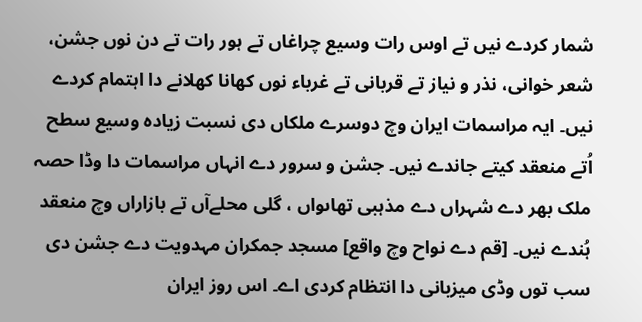شمار کردے نيں تے اوس رات وسیع چراغاں تے ہور رات تے دن نوں جشن، شعر خوانی، نذر و نیاز تے قربانی تے غرباء نوں کھانا کھلانے دا اہتمام کردے نيں۔ ایہ مراسمات ایران وچ دوسرے ملکاں دی نسبت زیادہ وسیع سطح اُتے منعقد کيتے جاندے نيں۔ جشن و سرور دے انہاں مراسمات دا وڈا حصہ ملک بھر دے شہراں دے مذہبی تھاںواں ، گلی محلےآں تے بازاراں وچ منعقد ہُندے نيں۔ [قم دے نواح وچ واقع] مسجد جمکران مہدویت دے جشن دی سب توں وڈی ميزبانی دا انتظام کردی اے۔ اس روز ایران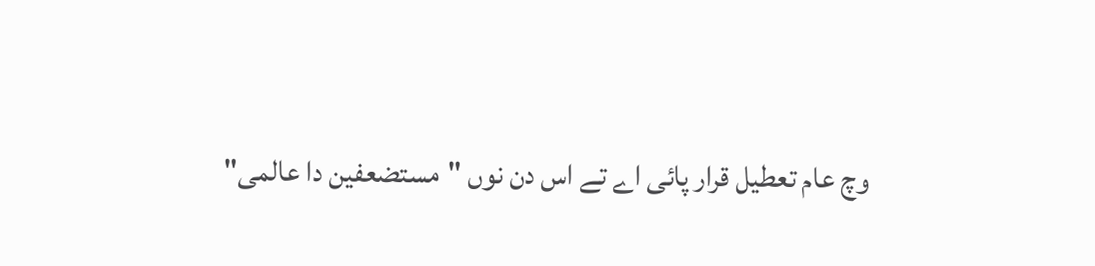وچ عام تعطیل قرار پائی اے تے اس دن نوں "مستضعفین دا عالمی"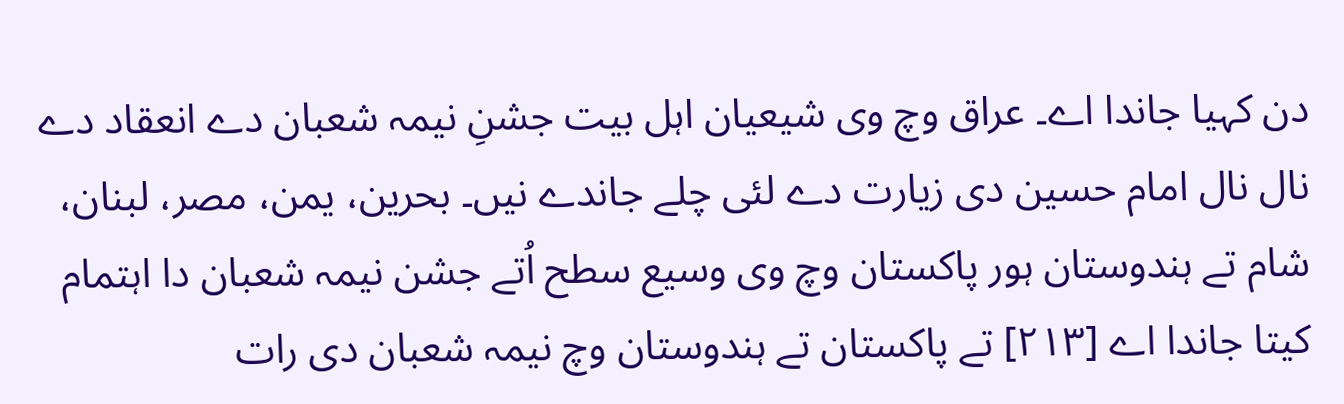دن کہیا جاندا اے۔ عراق وچ وی شیعیان اہل بیت جشنِ نیمہ شعبان دے انعقاد دے نال نال امام حسین دی زیارت دے لئی چلے جاندے نيں۔ بحرین، یمن، مصر، لبنان، شام تے ہندوستان ہور پاکستان وچ وی وسیع سطح اُتے جشن نیمہ شعبان دا اہتمام کیتا جاندا اے [۲۱۳] تے پاکستان تے ہندوستان وچ نیمہ شعبان دی رات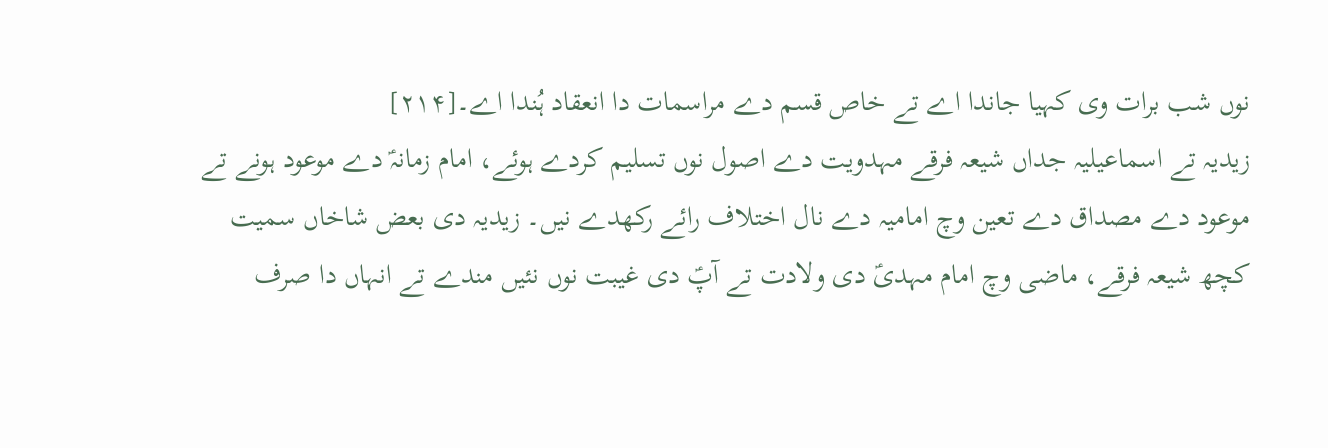نوں شب برات وی کہیا جاندا اے تے خاص قسم دے مراسمات دا انعقاد ہُندا اے۔[۲۱۴]
زیدیہ تے اسماعیلیہ جداں شیعہ فرقے مہدویت دے اصول نوں تسلیم کردے ہوئے، امام زمانہؑ دے موعود ہونے تے موعود دے مصداق دے تعین وچ امامیہ دے نال اختلاف رائے رکھدے نيں۔ زیدیہ دی بعض شاخاں سمیت کچھ شیعہ فرقے، ماضی وچ امام مہدیؑ دی ولادت تے آپؑ دی غیبت نوں نئيں مندے تے انہاں دا صرف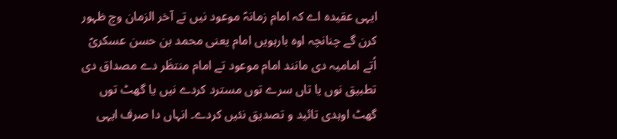ایہی عقیدہ اے کہ امام زمانہؑ موعود نيں تے آخر الزمان وچ ظہور کرن گے چنانچہ اوہ بارہويں امام یعنی محمد بن حسن عسکریؑ اُتے امامیہ دی مانند امام موعود تے امام منتظَر دے مصداق دی تطبیق نوں یا تاں سرے توں مسترد کردے نيں یا گھٹ توں گھٹ اوہدی تائید و تصدیق نئيں کردے۔ انہاں دا صرف ایہی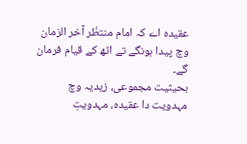عقیدہ اے کہ امام منتظَر آخر الزمان وچ پیدا ہونگے تے اٹھ کے قیام فرمان گے۔
بحیثیت مجموعی، زیدیہ وچ مہدویت دا عقیدہ، مہدویتِ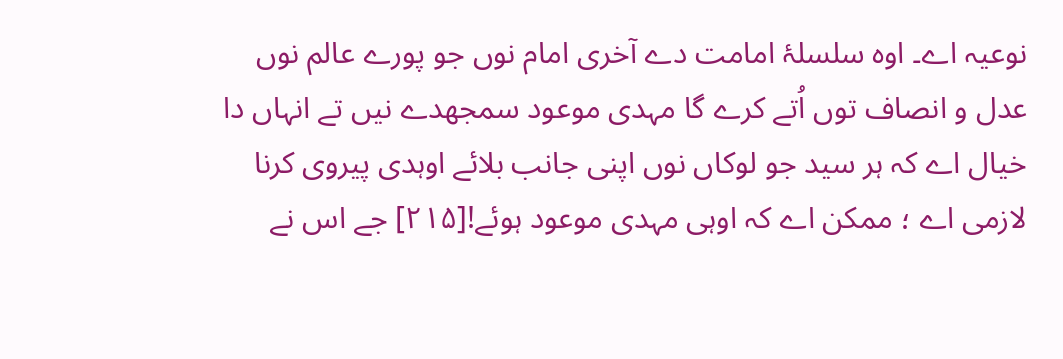نوعیہ اے۔ اوہ سلسلۂ امامت دے آخری امام نوں جو پورے عالم نوں عدل و انصاف توں اُتے کرے گا مہدی موعود سمجھدے نيں تے انہاں دا خیال اے کہ ہر سید جو لوکاں نوں اپنی جانب بلائے اوہدی پیروی کرنا لازمی اے ؛ ممکن اے کہ اوہی مہدی موعود ہوئے![۲۱۵] جے اس نے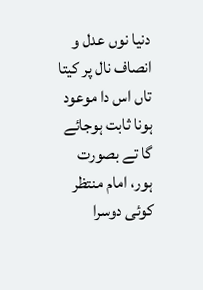دنیا نوں عدل و انصاف نال پر کیتا تاں اس دا موعود ہونا ثابت ہوجائے گا تے بصورت ہور، امام منتظر کوئی دوسرا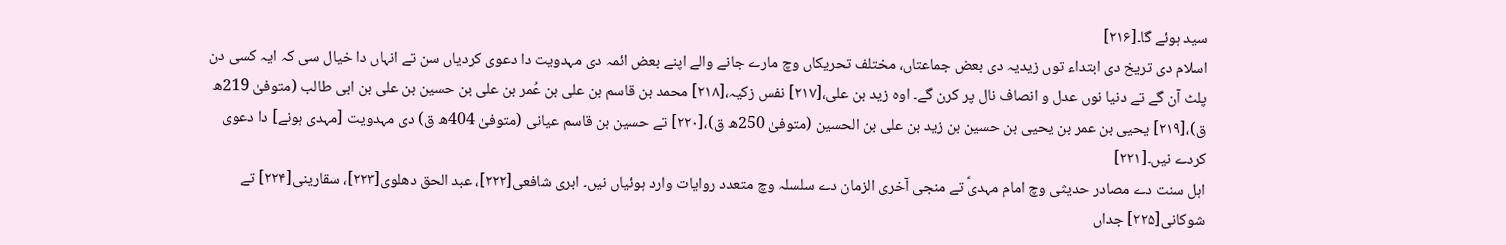سید ہوئے گا۔[۲۱۶]
اسلام دی تریخ دی ابتداء توں زیدیہ دی بعض جماعتاں، مختلف تحریکاں وچ مارے جانے والے اپنے بعض ائمہ دی مہدویت دا دعوی کردیاں سن تے انہاں دا خیال سی کہ ایہ کسی دن پلٹ آن گے تے دنیا نوں عدل و انصاف نال پر کرن گے۔ اوہ زید بن علی،[۲۱۷] نفس زکیہ،[۲۱۸] محمد بن قاسم بن علی بن عُمر بن علی بن حسین بن علی بن ابی طالب (متوفیٰ 219ھ ق)،[۲۱۹] یحیی بن عمر بن یحیی بن حسین بن زید بن علی بن الحسین (متوفیٰ 250ھ ق)،[۲۲۰] تے حسین بن قاسم عیانی (متوفیٰ 404ھ ق) دی مہدویت [مہدی ہونے] دا دعوی کردے نيں۔[۲۲۱]
اہل سنت دے مصادر حدیثی وچ امام مہدیؑ تے منجی آخری الزمان دے سلسلہ وچ متعدد روایات وارد ہوئیاں نيں۔ ابری شافعی[۲۲۲]، عبد الحق دھلوی[۲۲۳]، سقارینی[۲۲۴] تے شوکانی[۲۲۵] جداں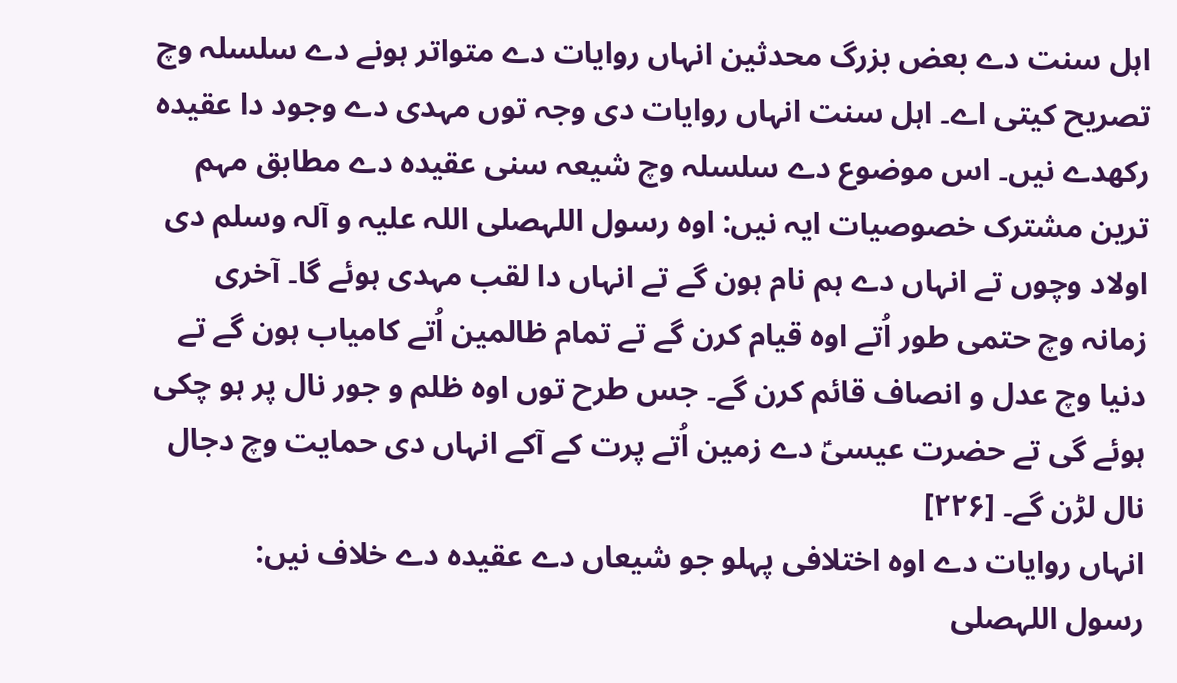اہل سنت دے بعض بزرگ محدثین انہاں روایات دے متواتر ہونے دے سلسلہ وچ تصریح کیتی اے۔ اہل سنت انہاں روایات دی وجہ توں مہدی دے وجود دا عقیدہ رکھدے نيں۔ اس موضوع دے سلسلہ وچ شیعہ سنی عقیدہ دے مطابق مہم ترین مشترک خصوصیات ایہ نيں: اوہ رسول اللہصلی اللہ علیہ و آلہ وسلم دی اولاد وچوں تے انہاں دے ہم نام ہون گے تے انہاں دا لقب مہدی ہوئے گا۔ آخری زمانہ وچ حتمی طور اُتے اوہ قیام کرن گے تے تمام ظالمین اُتے کامیاب ہون گے تے دنیا وچ عدل و انصاف قائم کرن گے۔ جس طرح توں اوہ ظلم و جور نال پر ہو چکی ہوئے گی تے حضرت عیسیؑ دے زمین اُتے پرت کے آکے انہاں دی حمایت وچ دجال نال لڑن گے۔ [۲۲۶]
انہاں روایات دے اوہ اختلافی پہلو جو شیعاں دے عقیدہ دے خلاف نيں:
رسول اللہصلی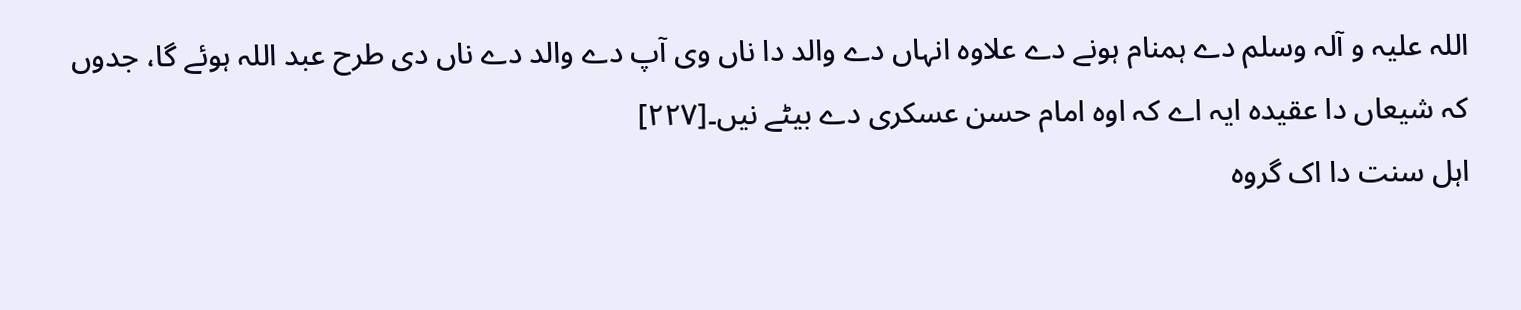اللہ علیہ و آلہ وسلم دے ہمنام ہونے دے علاوہ انہاں دے والد دا ناں وی آپ دے والد دے ناں دی طرح عبد اللہ ہوئے گا، جدوں کہ شیعاں دا عقیدہ ایہ اے کہ اوہ امام حسن عسکری دے بیٹے نيں۔[۲۲۷]
اہل سنت دا اک گروہ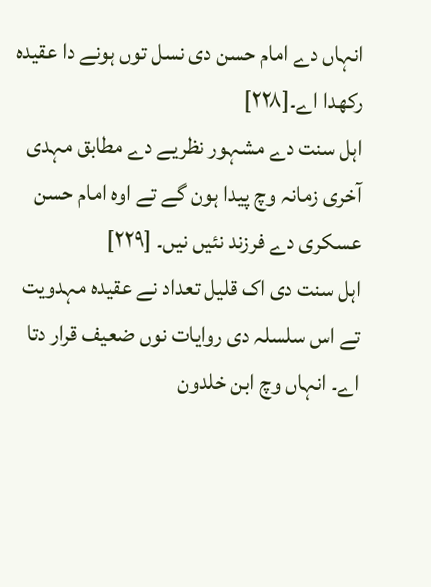انہاں دے امام حسن دی نسل توں ہونے دا عقیدہ رکھدا اے۔[۲۲۸]
اہل سنت دے مشہور نظریے دے مطابق مہدی آخری زمانہ وچ پیدا ہون گے تے اوہ امام حسن عسکری دے فرزند نئيں نيں۔ [۲۲۹]
اہل سنت دی اک قلیل تعداد نے عقیدہ مہدویت تے اس سلسلہ دی روایات نوں ضعیف قرار دتا اے۔ انہاں وچ ابن خلدون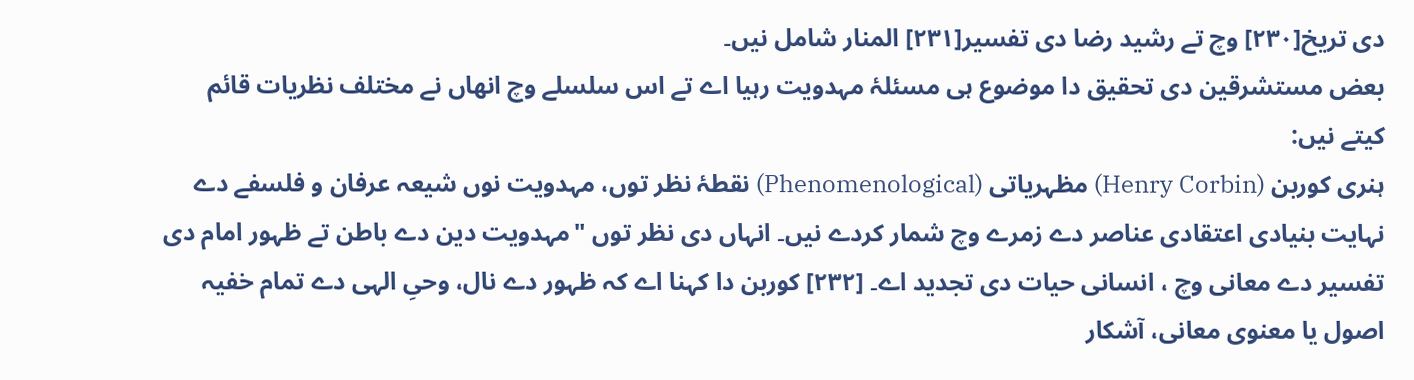دی تریخ[۲۳۰] وچ تے رشید رضا دی تفسیر[۲۳۱] المنار شامل نيں۔
بعض مستشرقین دی تحقیق دا موضوع ہی مسئلۂ مہدویت رہیا اے تے اس سلسلے وچ انھاں نے مختلف نظریات قائم کيتے نيں:
ہنری کوربن (Henry Corbin) مظہریاتی (Phenomenological) نقطۂ نظر توں، مہدویت نوں شیعہ عرفان و فلسفے دے نہایت بنیادی اعتقادی عناصر دے زمرے وچ شمار کردے نيں۔ انہاں دی نظر توں "مہدویت دین دے باطن تے ظہور امام دی تفسیر دے معانی وچ ، انسانی حیات دی تجدید اے۔ [۲۳۲] کوربن دا کہنا اے کہ ظہور دے نال، وحیِ الہی دے تمام خفیہ اصول یا معنوی معانی، آشکار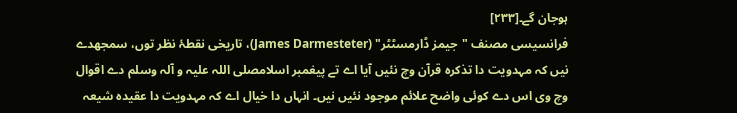ہوجان گے۔[۲۳۳]
فرانسیسی مصنف "جیمز ڈارمسٹٹر" (James Darmesteter)، تاریخی نقطۂ نظر توں، سمجھدے نيں کہ مہدویت دا تذکرہ قرآن وچ نئيں آیا اے تے پیغمبر اسلامصلی اللہ علیہ و آلہ وسلم دے اقوال وچ وی اس دے کوئی واضح علائم موجود نئيں نيں۔ انہاں دا خیال اے کہ مہدویت دا عقیدہ شیعہ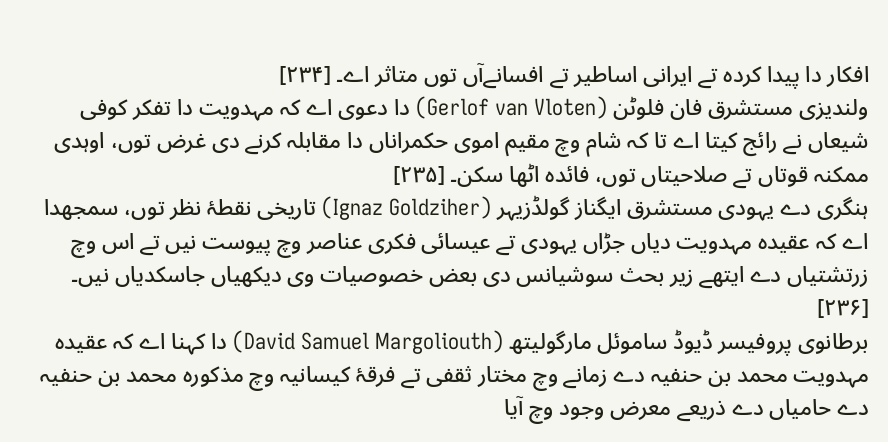افکار دا پیدا کردہ تے ایرانی اساطیر تے افسانےآں توں متاثر اے۔ [۲۳۴]
ولندیزی مستشرق فان فلوٹن (Gerlof van Vloten) دا دعوی اے کہ مہدویت دا تفکر کوفی شیعاں نے رائج کیتا اے تا کہ شام وچ مقیم اموی حکمراناں دا مقابلہ کرنے دی غرض توں، اوہدی ممکنہ قوتاں تے صلاحیتاں توں، فائدہ اٹھا سکن۔ [۲۳۵]
ہنگری دے یہودی مستشرق ایگناز گولڈزیہر (Ignaz Goldziher) تاریخی نقطۂ نظر توں، سمجھدا اے کہ عقیدہ مہدویت دیاں جڑاں یہودی تے عیسائی فکری عناصر وچ پیوست نيں تے اس وچ زرتشتیاں دے ایتھے زیر بحث سوشیانس دی بعض خصوصیات وی دیکھیاں جاسکدیاں نيں۔ [۲۳۶]
برطانوی پروفیسر ڈیوڈ ساموئل مارگولیتھ (David Samuel Margoliouth) دا کہنا اے کہ عقیدہ مہدویت محمد بن حنفیہ دے زمانے وچ مختار ثقفی تے فرقۂ کیسانیہ وچ مذکورہ محمد بن حنفیہ دے حامیاں دے ذریعے معرض وجود وچ آیا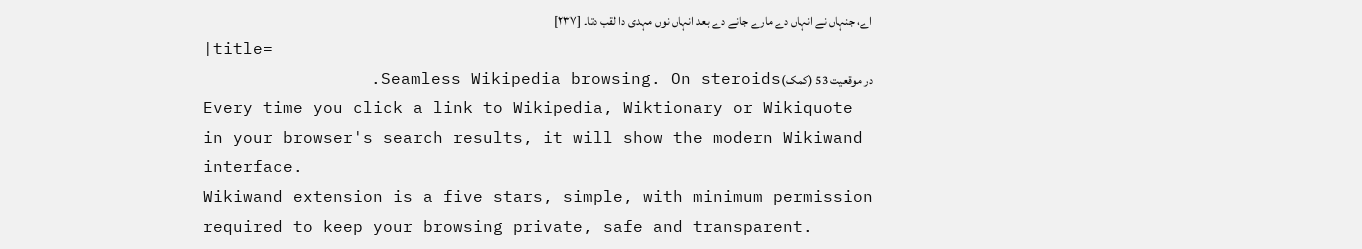اے، جنہاں نے انہاں دے مارے جانے دے بعد انہاں نوں مہدی دا لقب دتا۔ [۲۳۷]
|title=
در موقعیت 53 (کمک)Seamless Wikipedia browsing. On steroids.
Every time you click a link to Wikipedia, Wiktionary or Wikiquote in your browser's search results, it will show the modern Wikiwand interface.
Wikiwand extension is a five stars, simple, with minimum permission required to keep your browsing private, safe and transparent.